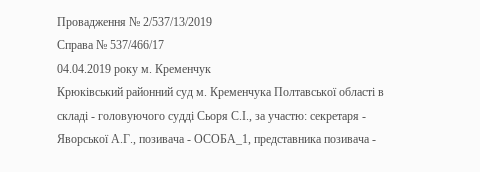Провадження № 2/537/13/2019
Справа № 537/466/17
04.04.2019 року м. Кременчук
Крюківський районний суд м. Кременчука Полтавської області в складі - головуючого судді Сьоря С.І., за участю: секретаря - Яворської А.Г., позивача - ОСОБА_1, представника позивача -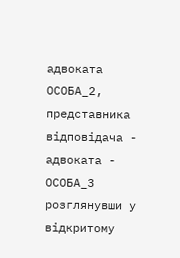адвоката ОСОБА_2, представника відповідача - адвоката - ОСОБА_3 розглянувши у відкритому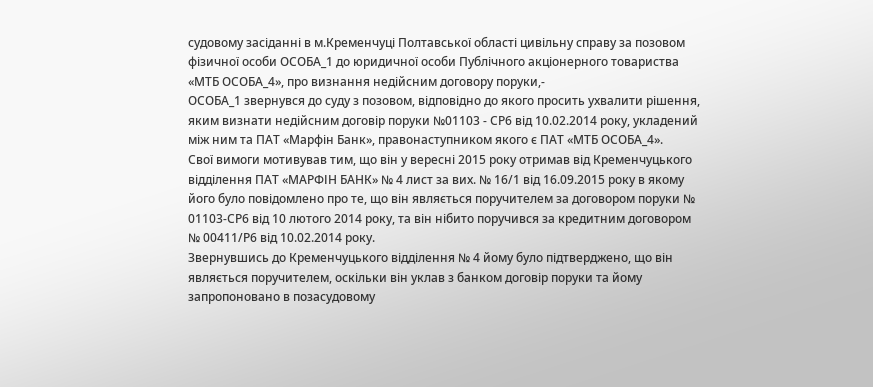судовому засіданні в м.Кременчуці Полтавської області цивільну справу за позовом фізичної особи ОСОБА_1 до юридичної особи Публічного акціонерного товариства «МТБ ОСОБА_4», про визнання недійсним договору поруки,-
ОСОБА_1 звернувся до суду з позовом, відповідно до якого просить ухвалити рішення, яким визнати недійсним договір поруки №01103 - СР6 від 10.02.2014 року, укладений між ним та ПАТ «Марфін Банк», правонаступником якого є ПАТ «МТБ ОСОБА_4».
Свої вимоги мотивував тим, що він у вересні 2015 року отримав від Кременчуцького відділення ПАТ «МАРФІН БАНК» № 4 лист за вих. № 16/1 від 16.09.2015 року в якому його було повідомлено про те, що він являється поручителем за договором поруки № 01103-СР6 від 10 лютого 2014 року, та він нібито поручився за кредитним договором № 00411/Р6 від 10.02.2014 року.
Звернувшись до Кременчуцького відділення № 4 йому було підтверджено, що він являється поручителем, оскільки він уклав з банком договір поруки та йому запропоновано в позасудовому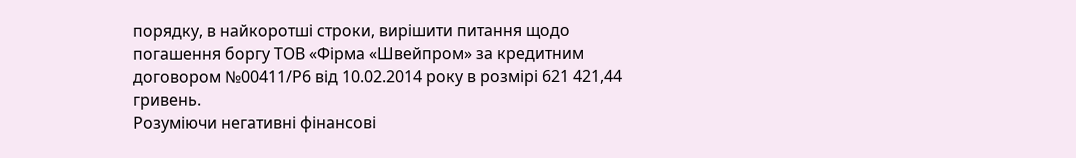порядку, в найкоротші строки, вирішити питання щодо погашення боргу ТОВ «Фірма «Швейпром» за кредитним договором №00411/Р6 від 10.02.2014 року в розмірі 621 421,44 гривень.
Розуміючи негативні фінансові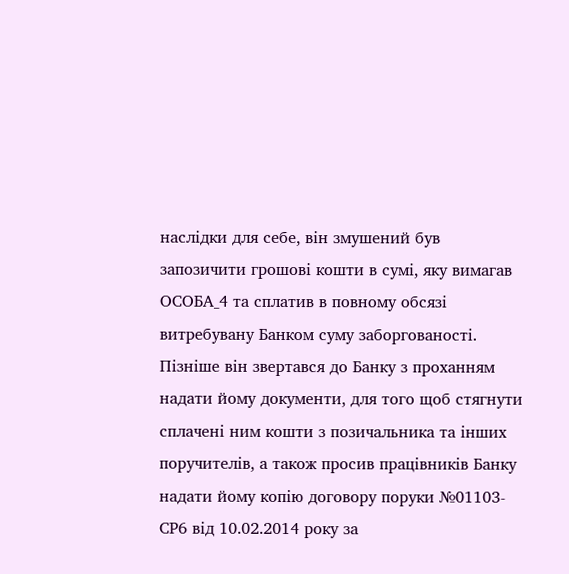наслідки для себе, він змушений був запозичити грошові кошти в сумі, яку вимагав ОСОБА_4 та сплатив в повному обсязі витребувану Банком суму заборгованості.
Пізніше він звертався до Банку з проханням надати йому документи, для того щоб стягнути сплачені ним кошти з позичальника та інших поручителів, а також просив працівників Банку надати йому копію договору поруки №01103-СР6 від 10.02.2014 року за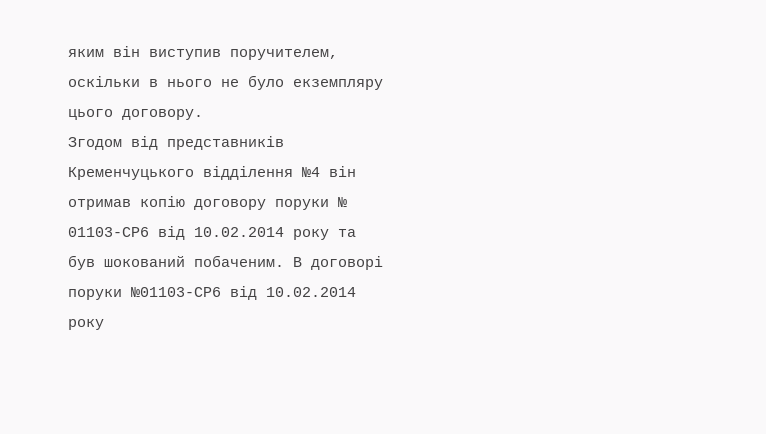яким він виступив поручителем, оскільки в нього не було екземпляру цього договору.
Згодом від представників Кременчуцького відділення №4 він отримав копію договору поруки № 01103-СР6 від 10.02.2014 року та був шокований побаченим. В договорі поруки №01103-СР6 від 10.02.2014 року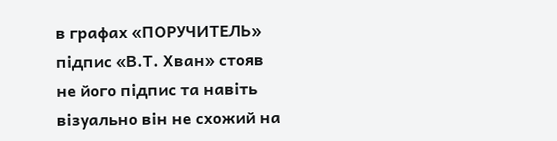в графах «ПОРУЧИТЕЛЬ» підпис «В.Т. Хван» стояв не його підпис та навіть візуально він не схожий на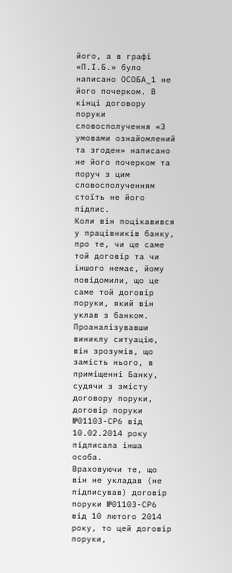його, а в графі «П.І.Б.» було написано ОСОБА_1 не його почерком. В кінці договору поруки словосполучення «З умовами ознайомлений та згоден» написано не його почерком та поруч з цим словосполученням стоїть не його підпис.
Коли він поцікавився у працівників банку, про те, чи це саме той договір та чи іншого немає, йому повідомили, що це саме той договір поруки, який він уклав з банком. Проаналізувавши виниклу ситуацію, він зрозумів, що замість нього, в приміщенні Банку, судячи з змісту договору поруки, договір поруки №01103-СР6 від 10.02.2014 року підписала інша особа.
Враховуючи те, що він не укладав (не підписував) договір поруки №01103-СР6 від 10 лютого 2014 року, то цей договір поруки,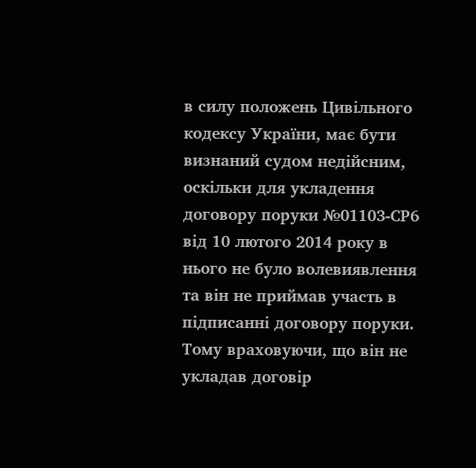в силу положень Цивільного кодексу України, має бути визнаний судом недійсним, оскільки для укладення договору поруки №01103-СР6 від 10 лютого 2014 року в нього не було волевиявлення та він не приймав участь в підписанні договору поруки.
Тому враховуючи, що він не укладав договір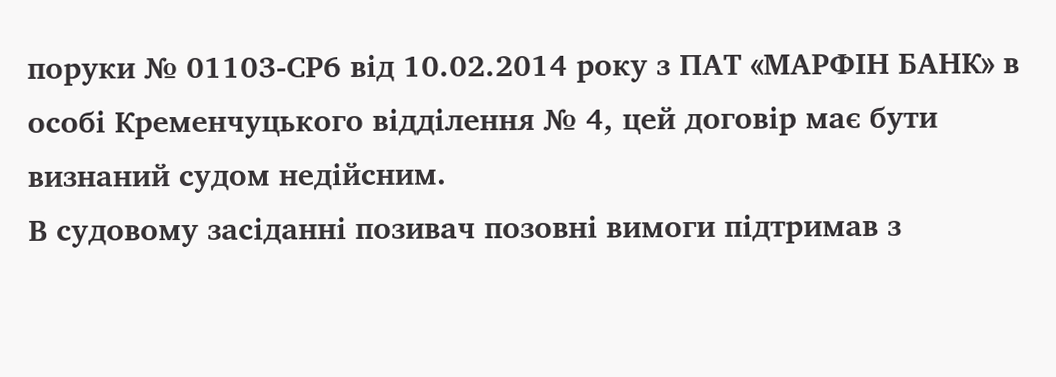поруки № 01103-СР6 від 10.02.2014 року з ПАТ «МАРФІН БАНК» в особі Кременчуцького відділення № 4, цей договір має бути визнаний судом недійсним.
В судовому засіданні позивач позовні вимоги підтримав з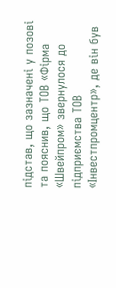підстав, що зазначені у позові та пояснив, що ТОВ «Фірма «Швейпром» звернулося до підприємства ТОВ «Інвестпромцентр», де він був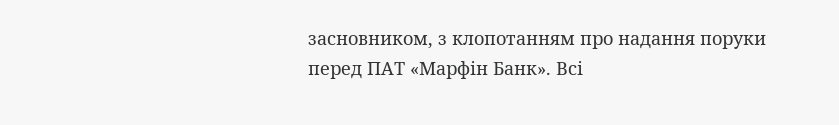засновником, з клопотанням про надання поруки перед ПАТ «Марфін Банк». Всі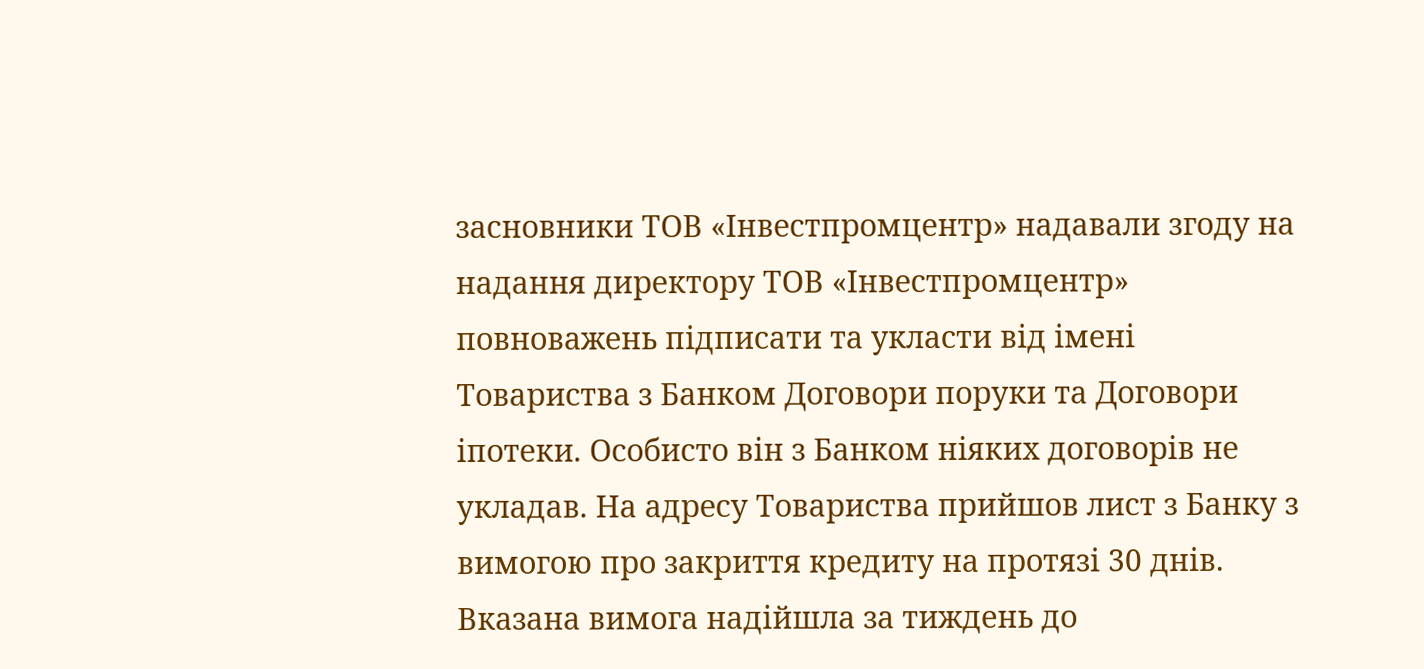засновники ТОВ «Інвестпромцентр» надавали згоду на надання директору ТОВ «Інвестпромцентр» повноважень підписати та укласти від імені Товариства з Банком Договори поруки та Договори іпотеки. Особисто він з Банком ніяких договорів не укладав. На адресу Товариства прийшов лист з Банку з вимогою про закриття кредиту на протязі 30 днів. Вказана вимога надійшла за тиждень до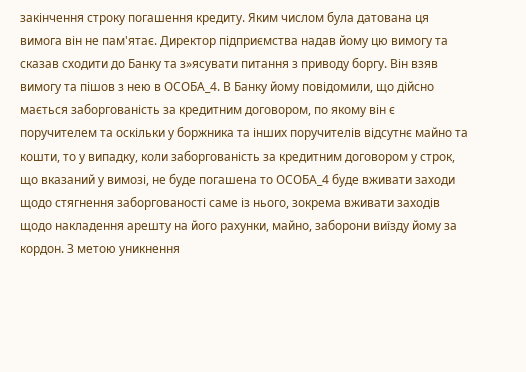закінчення строку погашення кредиту. Яким числом була датована ця вимога він не пам'ятає. Директор підприємства надав йому цю вимогу та сказав сходити до Банку та з»ясувати питання з приводу боргу. Він взяв вимогу та пішов з нею в ОСОБА_4. В Банку йому повідомили, що дійсно мається заборгованість за кредитним договором, по якому він є поручителем та оскільки у боржника та інших поручителів відсутнє майно та кошти, то у випадку, коли заборгованість за кредитним договором у строк, що вказаний у вимозі, не буде погашена то ОСОБА_4 буде вживати заходи щодо стягнення заборгованості саме із нього, зокрема вживати заходів щодо накладення арешту на його рахунки, майно, заборони виїзду йому за кордон. З метою уникнення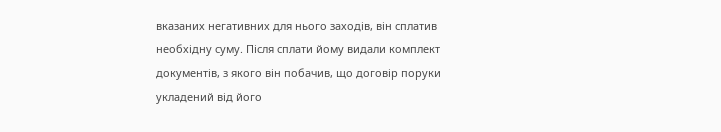вказаних негативних для нього заходів, він сплатив необхідну суму. Після сплати йому видали комплект документів, з якого він побачив, що договір поруки укладений від його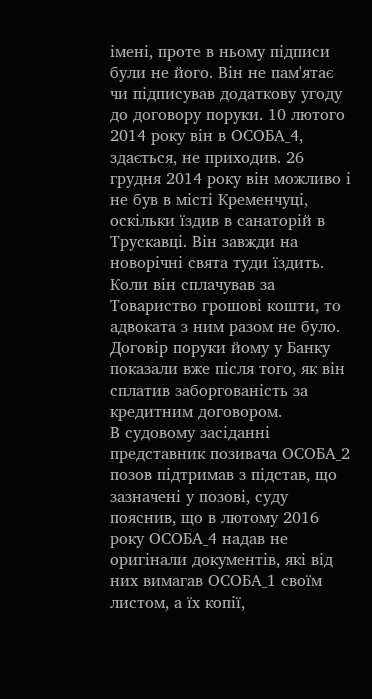імені, проте в ньому підписи були не його. Він не пам'ятає чи підписував додаткову угоду до договору поруки. 10 лютого 2014 року він в ОСОБА_4, здається, не приходив. 26 грудня 2014 року він можливо і не був в місті Кременчуці, оскільки їздив в санаторій в Трускавці. Він завжди на новорічні свята туди їздить. Коли він сплачував за Товариство грошові кошти, то адвоката з ним разом не було. Договір поруки йому у Банку показали вже після того, як він сплатив заборгованість за кредитним договором.
В судовому засіданні представник позивача ОСОБА_2 позов підтримав з підстав, що зазначені у позові, суду пояснив, що в лютому 2016 року ОСОБА_4 надав не оригінали документів, які від них вимагав ОСОБА_1 своїм листом, а їх копії,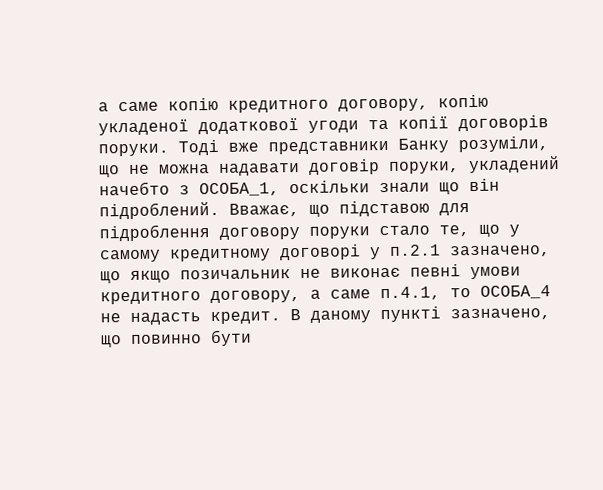а саме копію кредитного договору, копію укладеної додаткової угоди та копії договорів поруки. Тоді вже представники Банку розуміли, що не можна надавати договір поруки, укладений начебто з ОСОБА_1, оскільки знали що він підроблений. Вважає, що підставою для підроблення договору поруки стало те, що у самому кредитному договорі у п.2.1 зазначено, що якщо позичальник не виконає певні умови кредитного договору, а саме п.4.1, то ОСОБА_4 не надасть кредит. В даному пункті зазначено, що повинно бути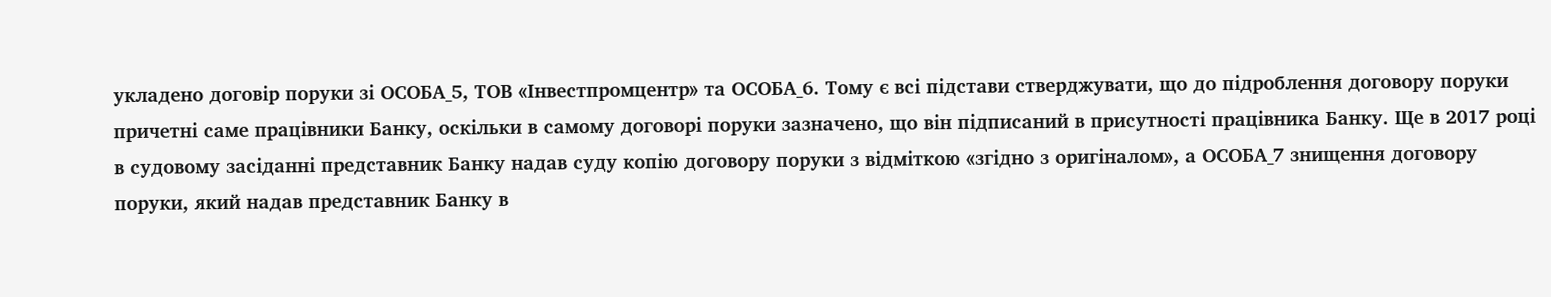укладено договір поруки зі ОСОБА_5, ТОВ «Інвестпромцентр» та ОСОБА_6. Тому є всі підстави стверджувати, що до підроблення договору поруки причетні саме працівники Банку, оскільки в самому договорі поруки зазначено, що він підписаний в присутності працівника Банку. Ще в 2017 році в судовому засіданні представник Банку надав суду копію договору поруки з відміткою «згідно з оригіналом», а ОСОБА_7 знищення договору поруки, який надав представник Банку в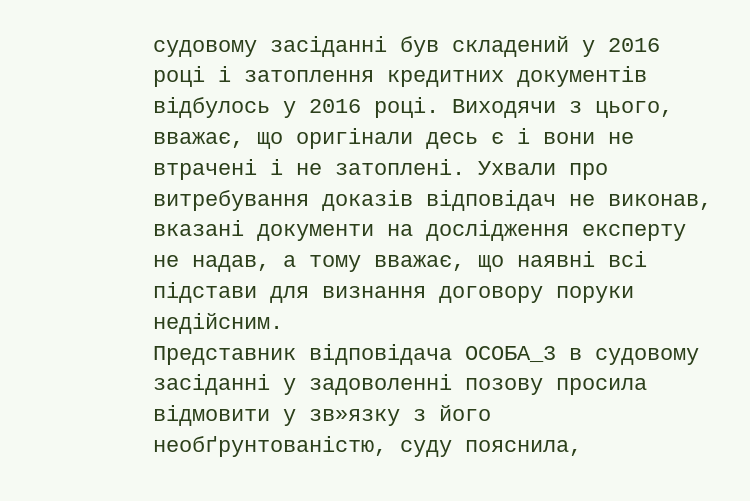судовому засіданні був складений у 2016 році і затоплення кредитних документів відбулось у 2016 році. Виходячи з цього, вважає, що оригінали десь є і вони не втрачені і не затоплені. Ухвали про витребування доказів відповідач не виконав, вказані документи на дослідження експерту не надав, а тому вважає, що наявні всі підстави для визнання договору поруки недійсним.
Представник відповідача ОСОБА_3 в судовому засіданні у задоволенні позову просила відмовити у зв»язку з його необґрунтованістю, суду пояснила,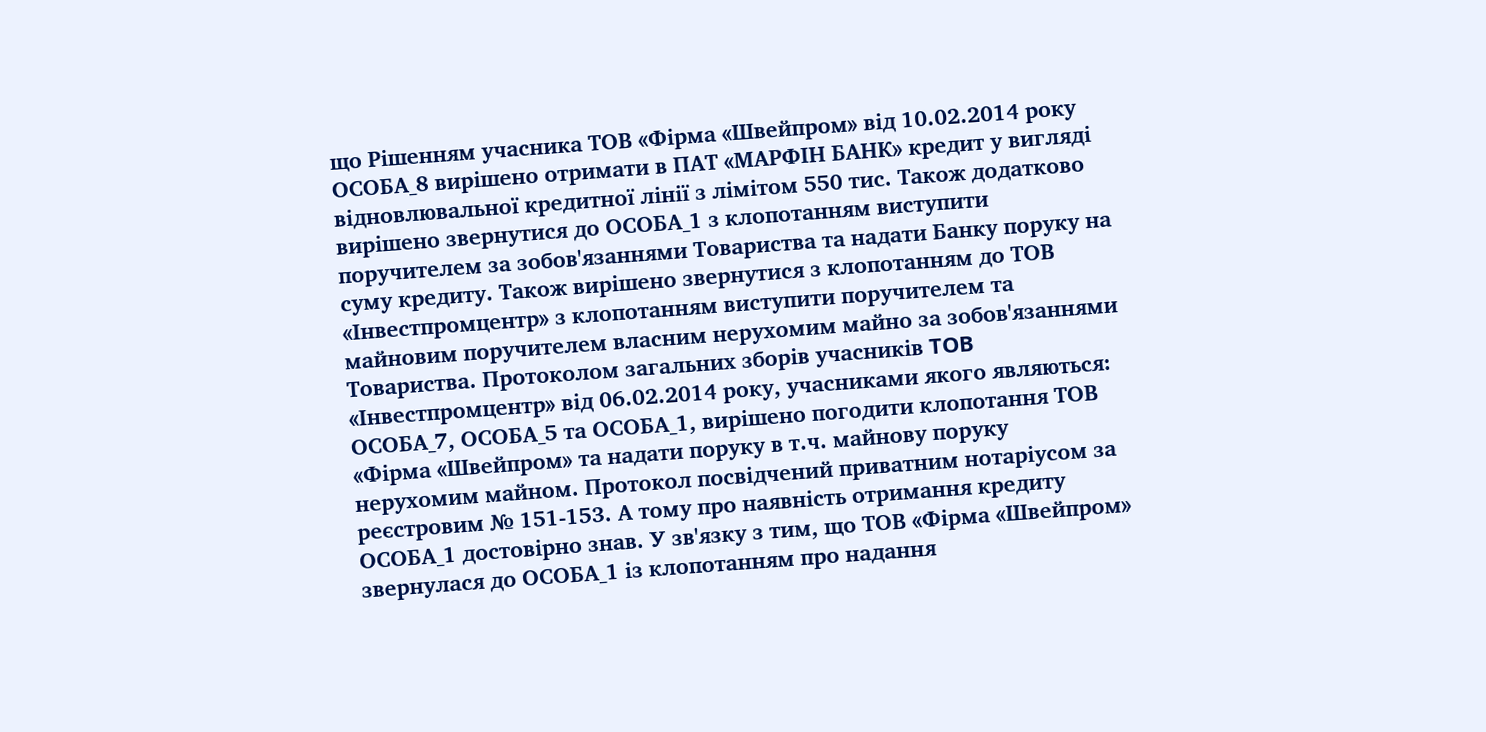що Рішенням учасника ТОВ «Фірма «Швейпром» від 10.02.2014 року ОСОБА_8 вирішено отримати в ПАТ «МАРФІН БАНК» кредит у вигляді відновлювальної кредитної лінії з лімітом 550 тис. Також додатково вирішено звернутися до ОСОБА_1 з клопотанням виступити поручителем за зобов'язаннями Товариства та надати Банку поруку на суму кредиту. Також вирішено звернутися з клопотанням до ТОВ «Інвестпромцентр» з клопотанням виступити поручителем та майновим поручителем власним нерухомим майно за зобов'язаннями Товариства. Протоколом загальних зборів учасників TOB «Інвестпромцентр» від 06.02.2014 року, учасниками якого являються: ОСОБА_7, ОСОБА_5 та ОСОБА_1, вирішено погодити клопотання ТОВ «Фірма «Швейпром» та надати поруку в т.ч. майнову поруку нерухомим майном. Протокол посвідчений приватним нотаріусом за реєстровим № 151-153. А тому про наявність отримання кредиту ОСОБА_1 достовірно знав. У зв'язку з тим, що ТОВ «Фірма «Швейпром» звернулася до ОСОБА_1 із клопотанням про надання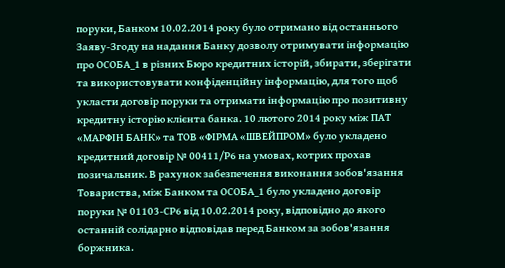поруки, Банком 10.02.2014 року було отримано від останнього Заяву-Згоду на надання Банку дозволу отримувати інформацію про ОСОБА_1 в різних Бюро кредитних історій, збирати, зберігати та використовувати конфіденційну інформацію, для того щоб укласти договір поруки та отримати інформацію про позитивну кредитну історію клієнта банка. 10 лютого 2014 року між ПАТ «МАРФІН БАНК» та ТОВ «ФІРМА «ШВЕЙПРОМ» було укладено кредитний договір № 00411/Р6 на умовах, котрих прохав позичальник. В рахунок забезпечення виконання зобов'язання Товариства, між Банком та ОСОБА_1 було укладено договір поруки № 01103-СР6 від 10.02.2014 року, відповідно до якого останній солідарно відповідав перед Банком за зобов'язання боржника.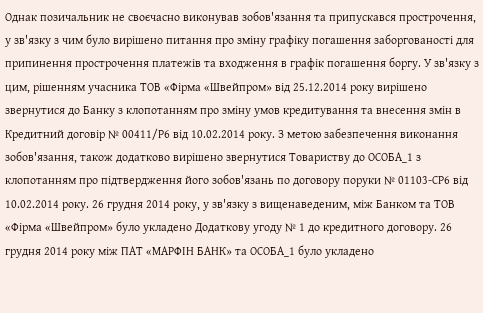Однак позичальник не своєчасно виконував зобов'язання та припускався прострочення, у зв'язку з чим було вирішено питання про зміну графіку погашення заборгованості для припинення прострочення платежів та входження в графік погашення боргу. У зв'язку з цим, рішенням учасника ТОВ «Фірма «Швейпром» від 25.12.2014 року вирішено звернутися до Банку з клопотанням про зміну умов кредитування та внесення змін в Кредитний договір № 00411/Р6 від 10.02.2014 року. З метою забезпечення виконання зобов'язання, також додатково вирішено звернутися Товариству до ОСОБА_1 з клопотанням про підтвердження його зобов'язань по договору поруки № 01103-СР6 від 10.02.2014 року. 26 грудня 2014 року, у зв'язку з вищенаведеним, між Банком та ТОВ «Фірма «Швейпром» було укладено Додаткову угоду № 1 до кредитного договору. 26 грудня 2014 року між ПАТ «МАРФІН БАНК» та ОСОБА_1 було укладено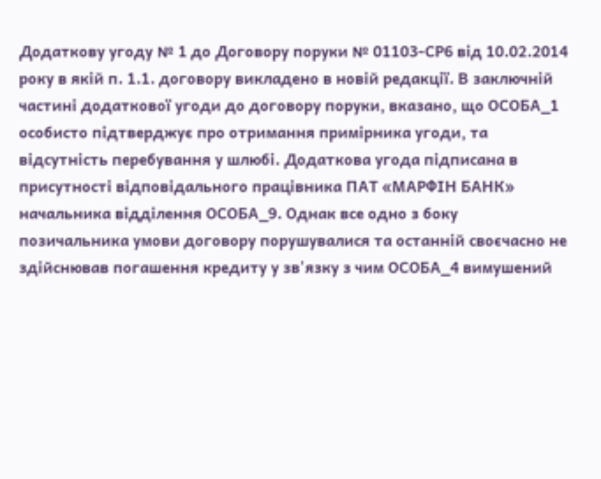Додаткову угоду № 1 до Договору поруки № 01103-СР6 від 10.02.2014 року в якій п. 1.1. договору викладено в новій редакції. В заключній частині додаткової угоди до договору поруки, вказано, що ОСОБА_1 особисто підтверджує про отримання примірника угоди, та відсутність перебування у шлюбі. Додаткова угода підписана в присутності відповідального працівника ПАТ «МАРФІН БАНК» начальника відділення ОСОБА_9. Однак все одно з боку позичальника умови договору порушувалися та останній своєчасно не здійснював погашення кредиту у зв'язку з чим ОСОБА_4 вимушений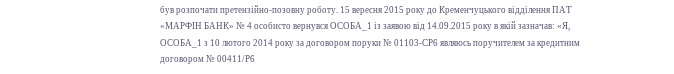був розпочати претензійно-позовну роботу. 15 вересня 2015 року до Кременчуцького відділення ПАТ «МАРФІН БАНК» № 4 особисто вернувся ОСОБА_1 із заявою від 14.09.2015 року в якій зазначав: «Я, ОСОБА_1 з 10 лютого 2014 року за договором поруки № 01103-СР6 являюсь поручителем за кредитним договором № 00411/Р6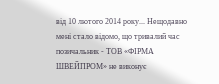від 10 лютого 2014 року... Нещодавно мені стало відомо, що тривалий час позичальник - ТОВ «ФІРМА ШВЕЙПРОМ» не виконує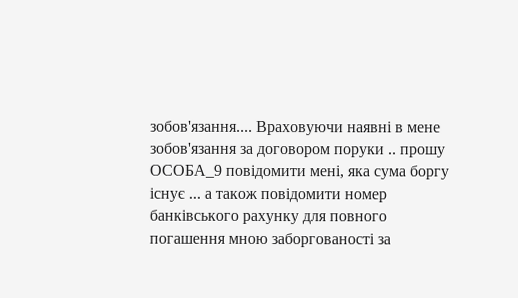зобов'язання.... Враховуючи наявні в мене зобов'язання за договором поруки .. прошу ОСОБА_9 повідомити мені, яка сума боргу існує ... а також повідомити номер банківського рахунку для повного погашення мною заборгованості за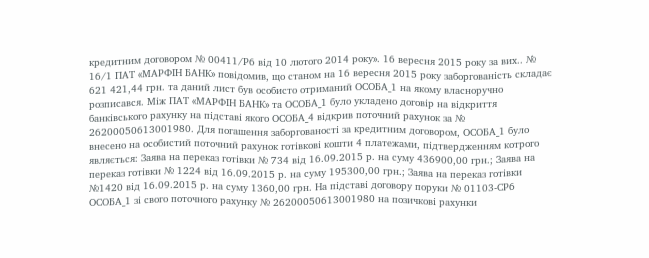кредитним договором № 00411/Р6 від 10 лютого 2014 року». 16 вересня 2015 року за вих.. № 16/1 ПАТ «МАРФІН БАНК» повідомив, що станом на 16 вересня 2015 року заборгованість складає 621 421,44 грн. та даний лист був особисто отриманий ОСОБА_1 на якому власноручно розписався. Між ПАТ «МАРФІН БАНК» та ОСОБА_1 було укладено договір на відкриття банківського рахунку на підставі якого ОСОБА_4 відкрив поточний рахунок за № 26200050613001980. Для погашення заборгованості за кредитним договором, ОСОБА_1 було внесено на особистий поточний рахунок готівкові кошти 4 платежами, підтвердженням котрого являється: Заява на переказ готівки № 734 від 16.09.2015 р. на суму 436900,00 грн.; Заява на переказ готівки № 1224 від 16.09.2015 р. на суму 195300,00 грн.; Заява на переказ готівки №1420 від 16.09.2015 р. на суму 1360,00 грн. На підставі договору поруки № 01103-СР6 ОСОБА_1 зі свого поточного рахунку № 26200050613001980 на позичкові рахунки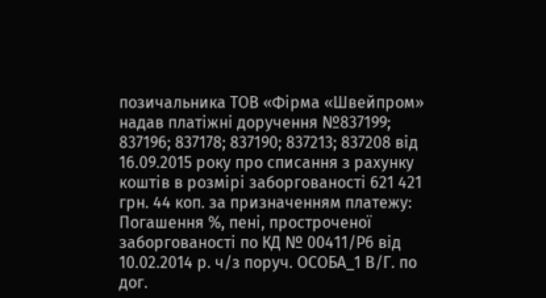позичальника ТОВ «Фірма «Швейпром» надав платіжні доручення №837199; 837196; 837178; 837190; 837213; 837208 від 16.09.2015 року про списання з рахунку коштів в розмірі заборгованості 621 421 грн. 44 коп. за призначенням платежу: Погашення %, пені, простроченої заборгованості по КД № 00411/Р6 від 10.02.2014 р. ч/з поруч. ОСОБА_1 В/Г. по дог.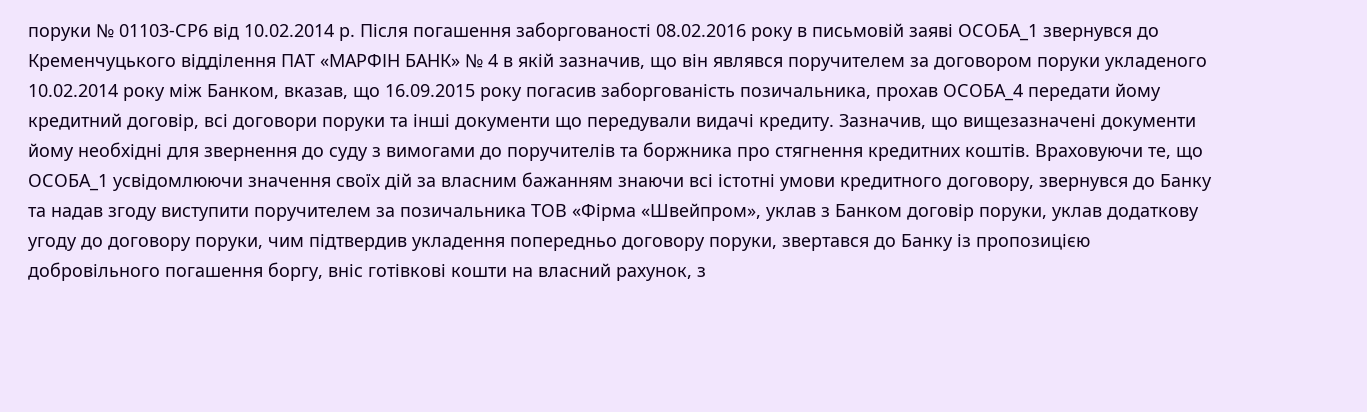поруки № 01103-СР6 від 10.02.2014 р. Після погашення заборгованості 08.02.2016 року в письмовій заяві ОСОБА_1 звернувся до Кременчуцького відділення ПАТ «МАРФІН БАНК» № 4 в якій зазначив, що він являвся поручителем за договором поруки укладеного 10.02.2014 року між Банком, вказав, що 16.09.2015 року погасив заборгованість позичальника, прохав ОСОБА_4 передати йому кредитний договір, всі договори поруки та інші документи що передували видачі кредиту. Зазначив, що вищезазначені документи йому необхідні для звернення до суду з вимогами до поручителів та боржника про стягнення кредитних коштів. Враховуючи те, що ОСОБА_1 усвідомлюючи значення своїх дій за власним бажанням знаючи всі істотні умови кредитного договору, звернувся до Банку та надав згоду виступити поручителем за позичальника ТОВ «Фірма «Швейпром», уклав з Банком договір поруки, уклав додаткову угоду до договору поруки, чим підтвердив укладення попередньо договору поруки, звертався до Банку із пропозицією добровільного погашення боргу, вніс готівкові кошти на власний рахунок, з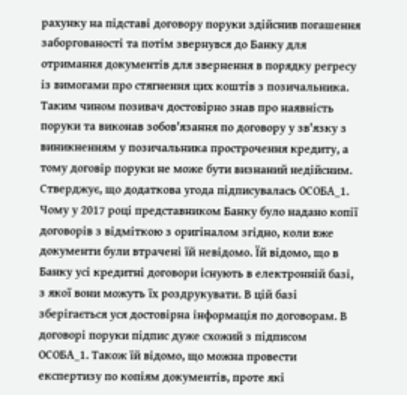рахунку на підставі договору поруки здійснив погашення заборгованості та потім звернувся до Банку для отримання документів для звернення в порядку регресу із вимогами про стягнення цих коштів з позичальника. Таким чином позивач достовірно знав про наявність поруки та виконав зобов'язання по договору у зв'язку з виникненням у позичальника прострочення кредиту, а тому договір поруки не може бути визнаний недійсним. Стверджує, що додаткова угода підписувалась ОСОБА_1. Чому у 2017 році представником Банку було надано копії договорів з відміткою з оригіналом згідно, коли вже документи були втрачені їй невідомо. Їй відомо, що в Банку усі кредитні договори існують в електронній базі, з якої вони можуть їх роздрукувати. В цій базі зберігається уся достовірна інформація по договорам. В договорі поруки підпис дуже схожий з підписом ОСОБА_1. Також їй відомо, що можна провести експертизу по копіям документів, проте які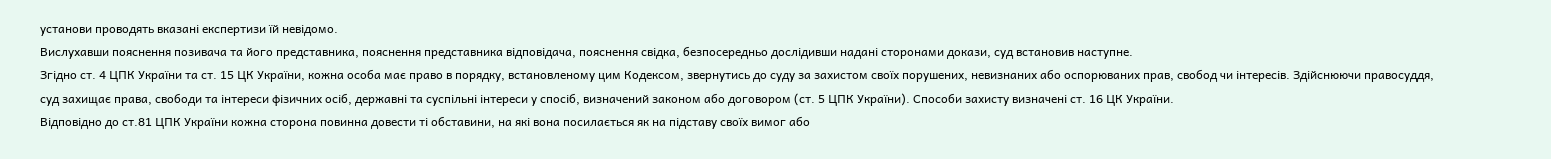установи проводять вказані експертизи їй невідомо.
Вислухавши пояснення позивача та його представника, пояснення представника відповідача, пояснення свідка, безпосередньо дослідивши надані сторонами докази, суд встановив наступне.
Згідно ст. 4 ЦПК України та ст. 15 ЦК України, кожна особа має право в порядку, встановленому цим Кодексом, звернутись до суду за захистом своїх порушених, невизнаних або оспорюваних прав, свобод чи інтересів. Здійснюючи правосуддя, суд захищає права, свободи та інтереси фізичних осіб, державні та суспільні інтереси у спосіб, визначений законом або договором (ст. 5 ЦПК України). Способи захисту визначені ст. 16 ЦК України.
Відповідно до ст.81 ЦПК України кожна сторона повинна довести ті обставини, на які вона посилається як на підставу своїх вимог або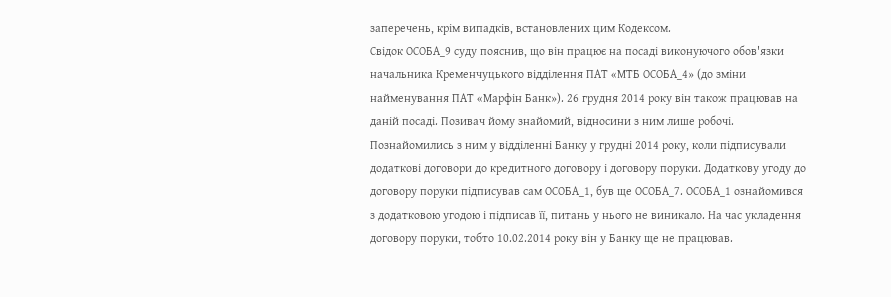заперечень, крім випадків, встановлених цим Кодексом.
Свідок ОСОБА_9 суду пояснив, що він працює на посаді виконуючого обов'язки начальника Кременчуцького відділення ПАТ «МТБ ОСОБА_4» (до зміни найменування ПАТ «Марфін Банк»). 26 грудня 2014 року він також працював на даній посаді. Позивач йому знайомий, відносини з ним лише робочі. Познайомились з ним у відділенні Банку у грудні 2014 року, коли підписували додаткові договори до кредитного договору і договору поруки. Додаткову угоду до договору поруки підписував сам ОСОБА_1, був ще ОСОБА_7. ОСОБА_1 ознайомився з додатковою угодою і підписав її, питань у нього не виникало. На час укладення договору поруки, тобто 10.02.2014 року він у Банку ще не працював.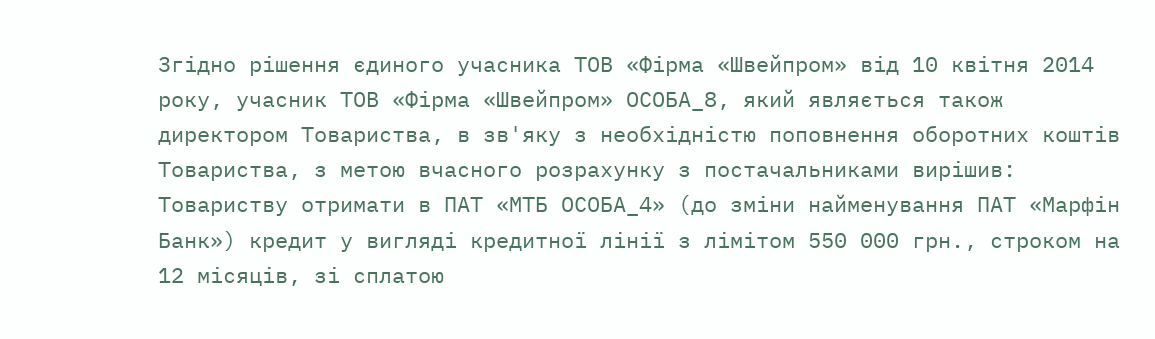Згідно рішення єдиного учасника ТОВ «Фірма «Швейпром» від 10 квітня 2014 року, учасник ТОВ «Фірма «Швейпром» ОСОБА_8, який являється також директором Товариства, в зв'яку з необхідністю поповнення оборотних коштів Товариства, з метою вчасного розрахунку з постачальниками вирішив: Товариству отримати в ПАТ «МТБ ОСОБА_4» (до зміни найменування ПАТ «Марфін Банк») кредит у вигляді кредитної лінії з лімітом 550 000 грн., строком на 12 місяців, зі сплатою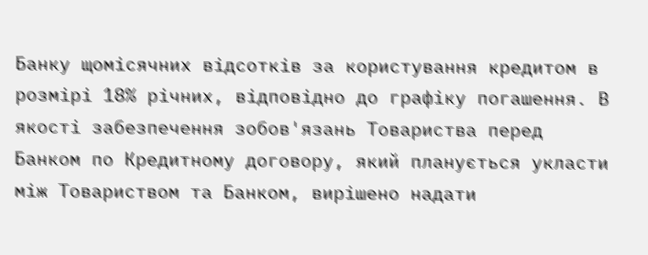Банку щомісячних відсотків за користування кредитом в розмірі 18% річних, відповідно до графіку погашення. В якості забезпечення зобов'язань Товариства перед Банком по Кредитному договору, який планується укласти між Товариством та Банком, вирішено надати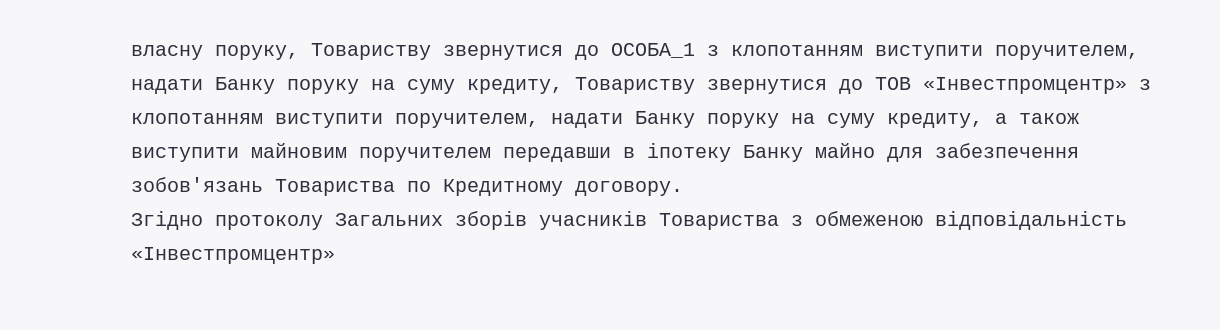власну поруку, Товариству звернутися до ОСОБА_1 з клопотанням виступити поручителем, надати Банку поруку на суму кредиту, Товариству звернутися до ТОВ «Інвестпромцентр» з клопотанням виступити поручителем, надати Банку поруку на суму кредиту, а також виступити майновим поручителем передавши в іпотеку Банку майно для забезпечення зобов'язань Товариства по Кредитному договору.
Згідно протоколу Загальних зборів учасників Товариства з обмеженою відповідальність «Інвестпромцентр»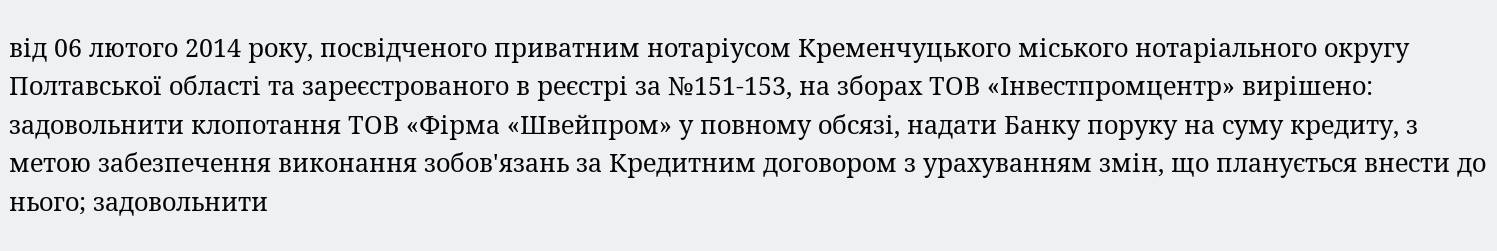від 06 лютого 2014 року, посвідченого приватним нотаріусом Кременчуцького міського нотаріального округу Полтавської області та зареєстрованого в реєстрі за №151-153, на зборах ТОВ «Інвестпромцентр» вирішено: задовольнити клопотання ТОВ «Фірма «Швейпром» у повному обсязі, надати Банку поруку на суму кредиту, з метою забезпечення виконання зобов'язань за Кредитним договором з урахуванням змін, що планується внести до нього; задовольнити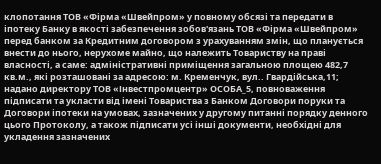клопотання ТОВ «Фірма «Швейпром» у повному обсязі та передати в іпотеку Банку в якості забезпечення зобов'язань ТОВ «Фірма «Швейпром» перед банком за Кредитним договором з урахуванням змін, що планується внести до нього, нерухоме майно, що належить Товариству на праві власності, а саме: адміністративні приміщення загальною площею 482,7 кв.м., які розташовані за адресою: м. Кременчук, вул.. Гвардійська,11; надано директору ТОВ «Інвестпромцентр» ОСОБА_5, повноваження підписати та укласти від імені Товариства з Банком Договори поруки та Договори іпотеки на умовах, зазначених у другому питанні порядку денного цього Протоколу, а також підписати усі інші документи, необхідні для укладення зазначених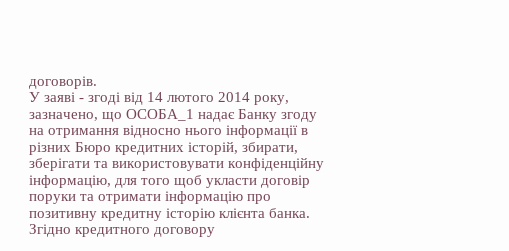договорів.
У заяві - згоді від 14 лютого 2014 року, зазначено, що ОСОБА_1 надає Банку згоду на отримання відносно нього інформації в різних Бюро кредитних історій, збирати, зберігати та використовувати конфіденційну інформацію, для того щоб укласти договір поруки та отримати інформацію про позитивну кредитну історію клієнта банка.
Згідно кредитного договору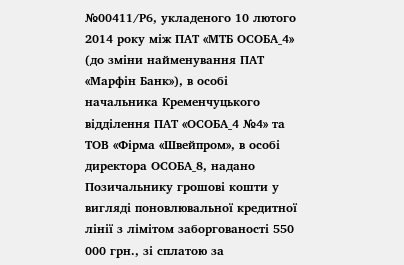№00411/Р6, укладеного 10 лютого 2014 року між ПАТ «МТБ ОСОБА_4» (до зміни найменування ПАТ «Марфін Банк»), в особі начальника Кременчуцького відділення ПАТ «ОСОБА_4 №4» та ТОВ «Фірма «Швейпром», в особі директора ОСОБА_8, надано Позичальнику грошові кошти у вигляді поновлювальної кредитної лінії з лімітом заборгованості 550 000 грн., зі сплатою за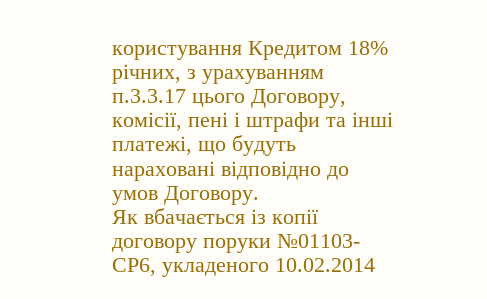користування Кредитом 18% річних, з урахуванням п.3.3.17 цього Договору, комісії, пені і штрафи та інші платежі, що будуть нараховані відповідно до умов Договору.
Як вбачається із копії договору поруки №01103-СР6, укладеного 10.02.2014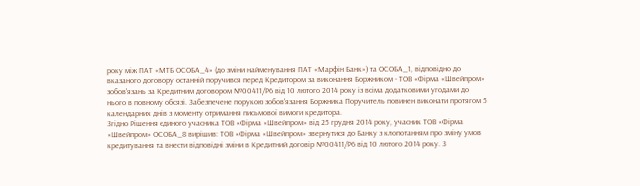року між ПАТ «МТБ ОСОБА_4» (до зміни найменування ПАТ «Марфін Банк») та ОСОБА_1, відповідно до вказаного договору останній поручився перед Кредитором за виконання Боржником - ТОВ «Фірма «Швейпром» зобов'язань за Кредитним договором №00411/Р6 від 10 лютого 2014 року із всіма додатковими угодами до нього в повному обсязі. Забезпечене порукою зобов'язання Боржника Поручитель повинен виконати протягом 5 календарних днів з моменту отримання письмової вимоги кредитора.
Згідно Рішення єдиного учасника ТОВ «Фірма «Швейпром» від 25 грудня 2014 року, учасник ТОВ «Фірма «Швейпром» ОСОБА_8 вирішив: ТОВ «Фірма «Швейпром» звернутися до Банку з клопотанням про зміну умов кредитування та внести відповідні зміни в Кредитний договір №00411/Р6 від 10 лютого 2014 року. З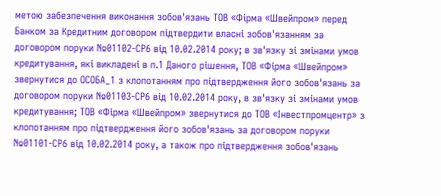метою забезпечення виконання зобов'язань ТОВ «Фірма «Швейпром» перед Банком за Кредитним договором підтвердити власні зобов'язанням за договором поруки №01102-СР6 від 10.02.2014 року; в зв'язку зі змінами умов кредитування, які викладені в п.1 Даного рішення, ТОВ «Фірма «Швейпром» звернутися до ОСОБА_1 з клопотанням про підтвердження його зобов'язань за договором поруки №01103-СР6 від 10.02.2014 року, в зв'язку зі змінами умов кредитування; ТОВ «Фірма «Швейпром» звернутися до ТОВ «Інвестпромцентр» з клопотанням про підтвердження його зобов'язань за договором поруки №01101-СР6 від 10.02.2014 року, а також про підтвердження зобов'язань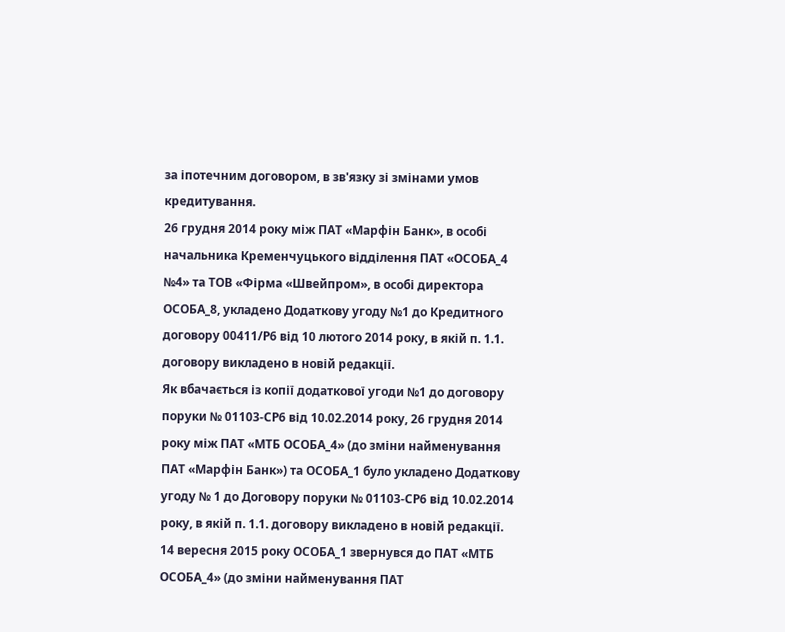за іпотечним договором, в зв'язку зі змінами умов кредитування.
26 грудня 2014 року між ПАТ «Марфін Банк», в особі начальника Кременчуцького відділення ПАТ «ОСОБА_4 №4» та ТОВ «Фірма «Швейпром», в особі директора ОСОБА_8, укладено Додаткову угоду №1 до Кредитного договору 00411/Р6 від 10 лютого 2014 року, в якій п. 1.1. договору викладено в новій редакції.
Як вбачається із копії додаткової угоди №1 до договору поруки № 01103-СР6 від 10.02.2014 року, 26 грудня 2014 року між ПАТ «МТБ ОСОБА_4» (до зміни найменування ПАТ «Марфін Банк») та ОСОБА_1 було укладено Додаткову угоду № 1 до Договору поруки № 01103-СР6 від 10.02.2014 року, в якій п. 1.1. договору викладено в новій редакції.
14 вересня 2015 року ОСОБА_1 звернувся до ПАТ «МТБ ОСОБА_4» (до зміни найменування ПАТ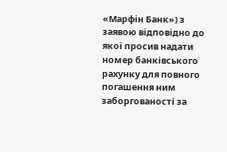«Марфін Банк») з заявою відповідно до якої просив надати номер банківського рахунку для повного погашення ним заборгованості за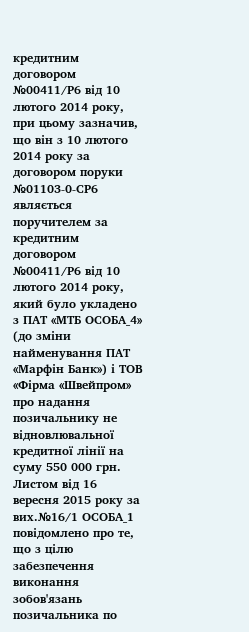кредитним договором №00411/Р6 від 10 лютого 2014 року, при цьому зазначив, що він з 10 лютого 2014 року за договором поруки №01103-0-СР6 являється поручителем за кредитним договором №00411/Р6 від 10 лютого 2014 року, який було укладено з ПАТ «МТБ ОСОБА_4» (до зміни найменування ПАТ «Марфін Банк») і ТОВ «Фірма «Швейпром» про надання позичальнику не відновлювальної кредитної лінії на суму 550 000 грн.
Листом від 16 вересня 2015 року за вих.№16/1 ОСОБА_1 повідомлено про те, що з цілю забезпечення виконання зобов'язань позичальника по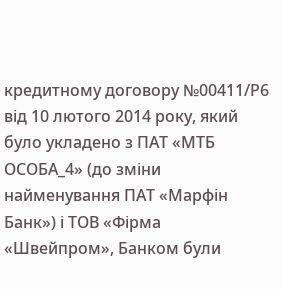кредитному договору №00411/Р6 від 10 лютого 2014 року, який було укладено з ПАТ «МТБ ОСОБА_4» (до зміни найменування ПАТ «Марфін Банк») і ТОВ «Фірма «Швейпром», Банком були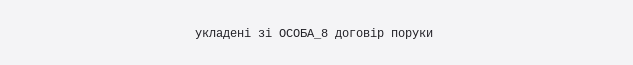укладені зі ОСОБА_8 договір поруки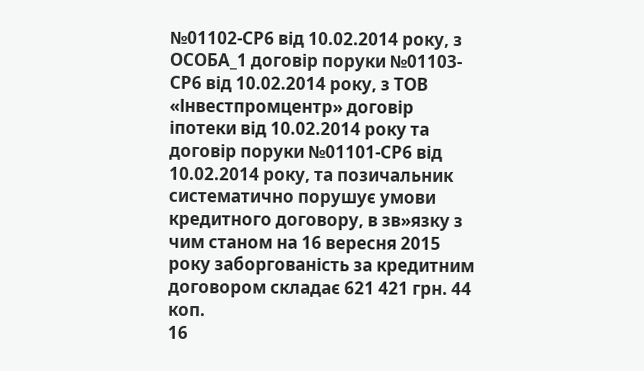№01102-СР6 від 10.02.2014 року, з ОСОБА_1 договір поруки №01103-СР6 від 10.02.2014 року, з ТОВ «Інвестпромцентр» договір іпотеки від 10.02.2014 року та договір поруки №01101-СР6 від 10.02.2014 року, та позичальник систематично порушує умови кредитного договору, в зв»язку з чим станом на 16 вересня 2015 року заборгованість за кредитним договором складає 621 421 грн. 44 коп.
16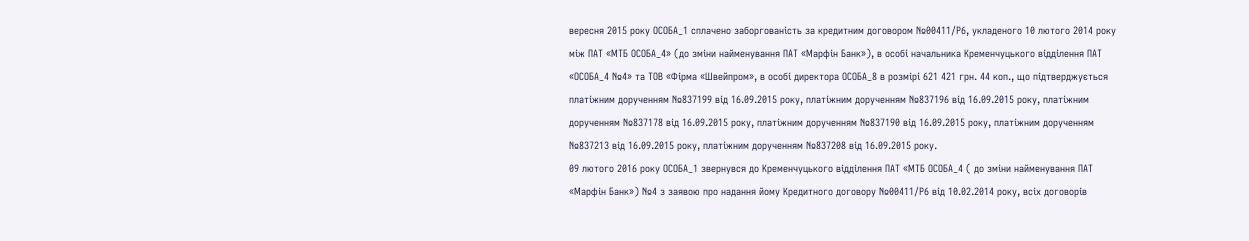вересня 2015 року ОСОБА_1 сплачено заборгованість за кредитним договором №00411/Р6, укладеного 10 лютого 2014 року між ПАТ «МТБ ОСОБА_4» (до зміни найменування ПАТ «Марфін Банк»), в особі начальника Кременчуцького відділення ПАТ «ОСОБА_4 №4» та ТОВ «Фірма «Швейпром», в особі директора ОСОБА_8 в розмірі 621 421 грн. 44 коп., що підтверджується платіжним дорученням №837199 від 16.09.2015 року, платіжним дорученням №837196 від 16.09.2015 року, платіжним дорученням №837178 від 16.09.2015 року, платіжним дорученням №837190 від 16.09.2015 року, платіжним дорученням №837213 від 16.09.2015 року, платіжним дорученням №837208 від 16.09.2015 року.
09 лютого 2016 року ОСОБА_1 звернувся до Кременчуцького відділення ПАТ «МТБ ОСОБА_4 ( до зміни найменування ПАТ «Марфін Банк») №4 з заявою про надання йому Кредитного договору №00411/Р6 від 10.02.2014 року, всіх договорів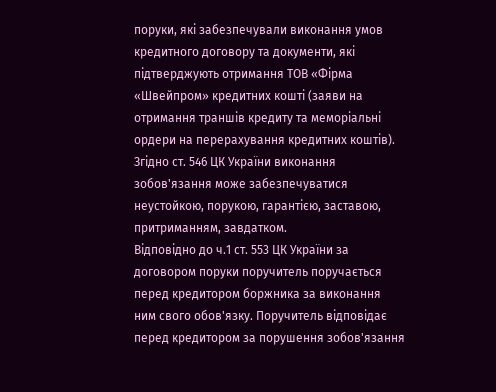поруки, які забезпечували виконання умов кредитного договору та документи, які підтверджують отримання ТОВ «Фірма «Швейпром» кредитних кошті (заяви на отримання траншів кредиту та меморіальні ордери на перерахування кредитних коштів).
Згідно ст. 546 ЦК України виконання зобов'язання може забезпечуватися неустойкою, порукою, гарантією, заставою, притриманням, завдатком.
Відповідно до ч.1 ст. 553 ЦК України за договором поруки поручитель поручається перед кредитором боржника за виконання ним свого обов'язку. Поручитель відповідає перед кредитором за порушення зобов'язання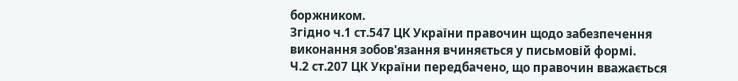боржником.
Згідно ч.1 ст.547 ЦК України правочин щодо забезпечення виконання зобов'язання вчиняється у письмовій формі.
Ч.2 ст.207 ЦК України передбачено, що правочин вважається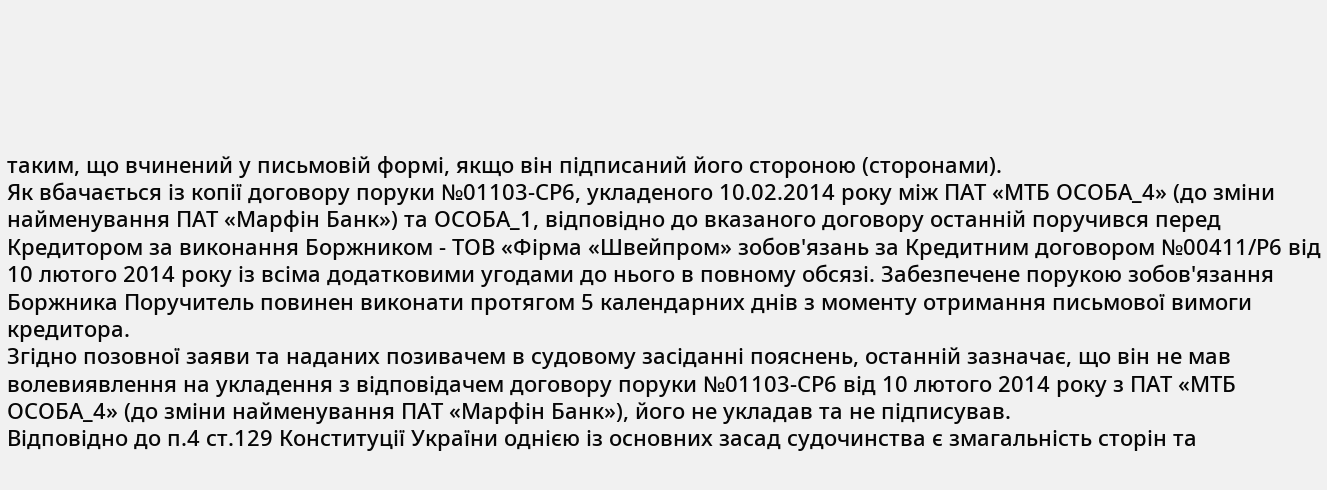таким, що вчинений у письмовій формі, якщо він підписаний його стороною (сторонами).
Як вбачається із копії договору поруки №01103-СР6, укладеного 10.02.2014 року між ПАТ «МТБ ОСОБА_4» (до зміни найменування ПАТ «Марфін Банк») та ОСОБА_1, відповідно до вказаного договору останній поручився перед Кредитором за виконання Боржником - ТОВ «Фірма «Швейпром» зобов'язань за Кредитним договором №00411/Р6 від 10 лютого 2014 року із всіма додатковими угодами до нього в повному обсязі. Забезпечене порукою зобов'язання Боржника Поручитель повинен виконати протягом 5 календарних днів з моменту отримання письмової вимоги кредитора.
Згідно позовної заяви та наданих позивачем в судовому засіданні пояснень, останній зазначає, що він не мав волевиявлення на укладення з відповідачем договору поруки №01103-СР6 від 10 лютого 2014 року з ПАТ «МТБ ОСОБА_4» (до зміни найменування ПАТ «Марфін Банк»), його не укладав та не підписував.
Відповідно до п.4 ст.129 Конституції України однією із основних засад судочинства є змагальність сторін та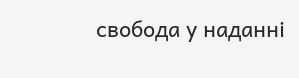свобода у наданні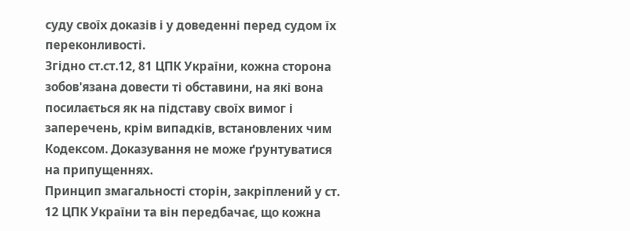суду своїх доказів і у доведенні перед судом їх переконливості.
Згідно ст.ст.12, 81 ЦПК України, кожна сторона зобов'язана довести ті обставини, на які вона посилається як на підставу своїх вимог і заперечень, крім випадків, встановлених чим Кодексом. Доказування не може ґрунтуватися на припущеннях.
Принцип змагальності сторін, закріплений у ст. 12 ЦПК України та він передбачає, що кожна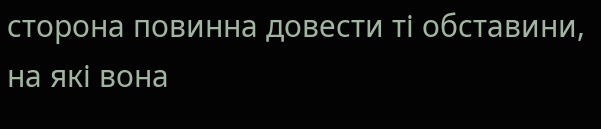сторона повинна довести ті обставини, на які вона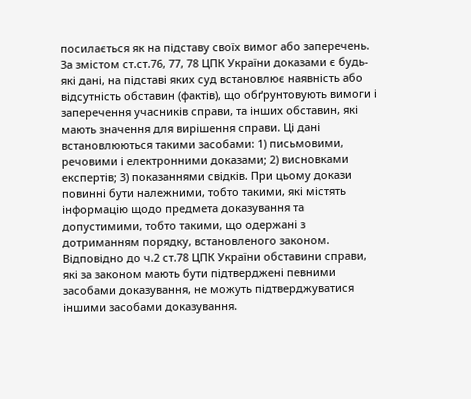посилається як на підставу своїх вимог або заперечень.
За змістом ст.ст.76, 77, 78 ЦПК України доказами є будь-які дані, на підставі яких суд встановлює наявність або відсутність обставин (фактів), що обґрунтовують вимоги і заперечення учасників справи, та інших обставин, які мають значення для вирішення справи. Ці дані встановлюються такими засобами: 1) письмовими, речовими і електронними доказами; 2) висновками експертів; 3) показаннями свідків. При цьому докази повинні бути належними, тобто такими, які містять інформацію щодо предмета доказування та допустимими, тобто такими, що одержані з дотриманням порядку, встановленого законом.
Відповідно до ч.2 ст.78 ЦПК України обставини справи, які за законом мають бути підтверджені певними засобами доказування, не можуть підтверджуватися іншими засобами доказування.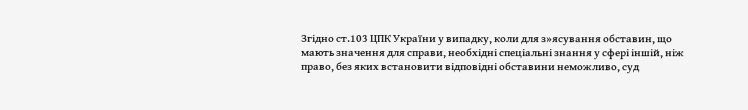Згідно ст.103 ЦПК України у випадку, коли для з»ясування обставин, що мають значення для справи, необхідні спеціальні знання у сфері іншій, ніж право, без яких встановити відповідні обставини неможливо, суд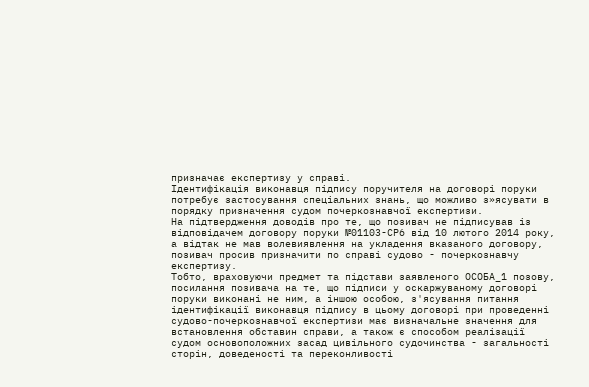призначає експертизу у справі.
Ідентифікація виконавця підпису поручителя на договорі поруки потребує застосування спеціальних знань, що можливо з»ясувати в порядку призначення судом почеркознавчої експертизи.
На підтвердження доводів про те, що позивач не підписував із відповідачем договору поруки №01103-СР6 від 10 лютого 2014 року, а відтак не мав волевиявлення на укладення вказаного договору, позивач просив призначити по справі судово - почеркознавчу експертизу.
Тобто, враховуючи предмет та підстави заявленого ОСОБА_1 позову, посилання позивача на те, що підписи у оскаржуваному договорі поруки виконані не ним, а іншою особою, з'ясування питання ідентифікації виконавця підпису в цьому договорі при проведенні судово-почеркознавчої експертизи має визначальне значення для встановлення обставин справи, а також є способом реалізації судом основоположних засад цивільного судочинства - загальності сторін, доведеності та переконливості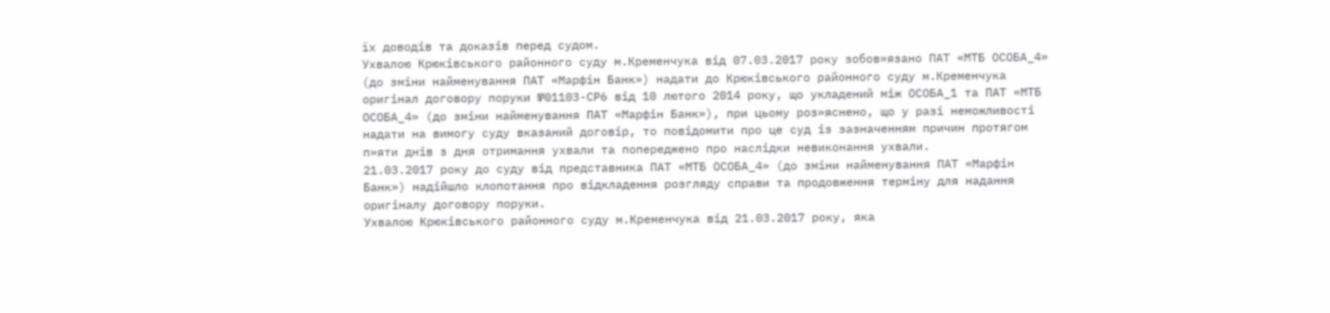їх доводів та доказів перед судом.
Ухвалою Крюківського районного суду м.Кременчука від 07.03.2017 року зобов»язано ПАТ «МТБ ОСОБА_4» (до зміни найменування ПАТ «Марфін Банк») надати до Крюківського районного суду м.Кременчука оригінал договору поруки №01103-СР6 від 10 лютого 2014 року, що укладений між ОСОБА_1 та ПАТ «МТБ ОСОБА_4» (до зміни найменування ПАТ «Марфін Банк»), при цьому роз»яснено, що у разі неможливості надати на вимогу суду вказаний договір, то повідомити про це суд із зазначенням причин протягом п»яти днів з дня отримання ухвали та попереджено про наслідки невиконання ухвали.
21.03.2017 року до суду від представника ПАТ «МТБ ОСОБА_4» (до зміни найменування ПАТ «Марфін Банк») надійшло клопотання про відкладення розгляду справи та продовження терміну для надання оригіналу договору поруки.
Ухвалою Крюківського районного суду м.Кременчука від 21.03.2017 року, яка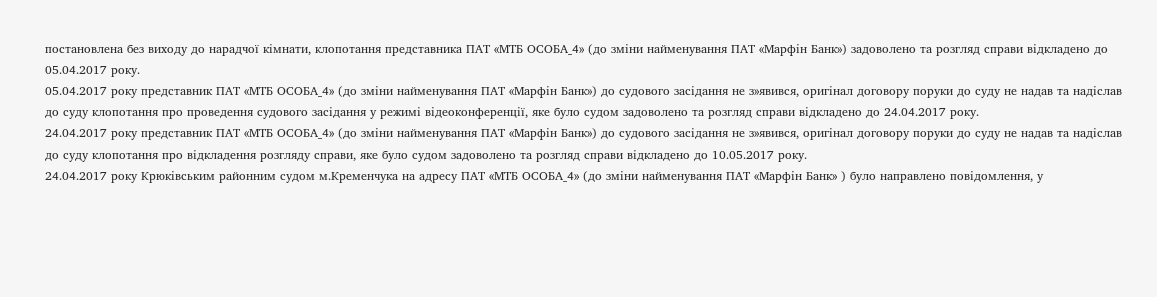постановлена без виходу до нарадчої кімнати, клопотання представника ПАТ «МТБ ОСОБА_4» (до зміни найменування ПАТ «Марфін Банк») задоволено та розгляд справи відкладено до 05.04.2017 року.
05.04.2017 року представник ПАТ «МТБ ОСОБА_4» (до зміни найменування ПАТ «Марфін Банк») до судового засідання не з»явився, оригінал договору поруки до суду не надав та надіслав до суду клопотання про проведення судового засідання у режимі відеоконференції, яке було судом задоволено та розгляд справи відкладено до 24.04.2017 року.
24.04.2017 року представник ПАТ «МТБ ОСОБА_4» (до зміни найменування ПАТ «Марфін Банк») до судового засідання не з»явився, оригінал договору поруки до суду не надав та надіслав до суду клопотання про відкладення розгляду справи, яке було судом задоволено та розгляд справи відкладено до 10.05.2017 року.
24.04.2017 року Крюківським районним судом м.Кременчука на адресу ПАТ «МТБ ОСОБА_4» (до зміни найменування ПАТ «Марфін Банк» ) було направлено повідомлення, у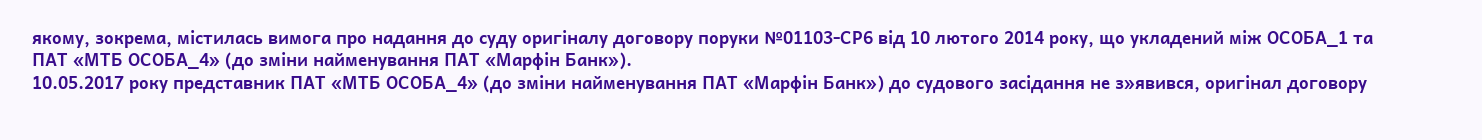якому, зокрема, містилась вимога про надання до суду оригіналу договору поруки №01103-СР6 від 10 лютого 2014 року, що укладений між ОСОБА_1 та ПАТ «МТБ ОСОБА_4» (до зміни найменування ПАТ «Марфін Банк»).
10.05.2017 року представник ПАТ «МТБ ОСОБА_4» (до зміни найменування ПАТ «Марфін Банк») до судового засідання не з»явився, оригінал договору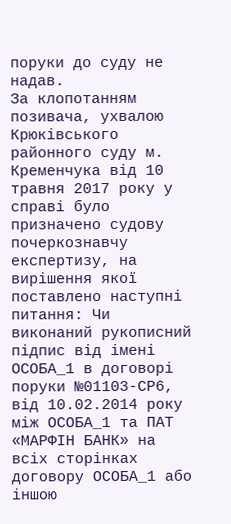поруки до суду не надав.
За клопотанням позивача, ухвалою Крюківського районного суду м. Кременчука від 10 травня 2017 року у справі було призначено судову почеркознавчу експертизу, на вирішення якої поставлено наступні питання: Чи виконаний рукописний підпис від імені ОСОБА_1 в договорі поруки №01103-СР6, від 10.02.2014 року між ОСОБА_1 та ПАТ «МАРФІН БАНК» на всіх сторінках договору ОСОБА_1 або іншою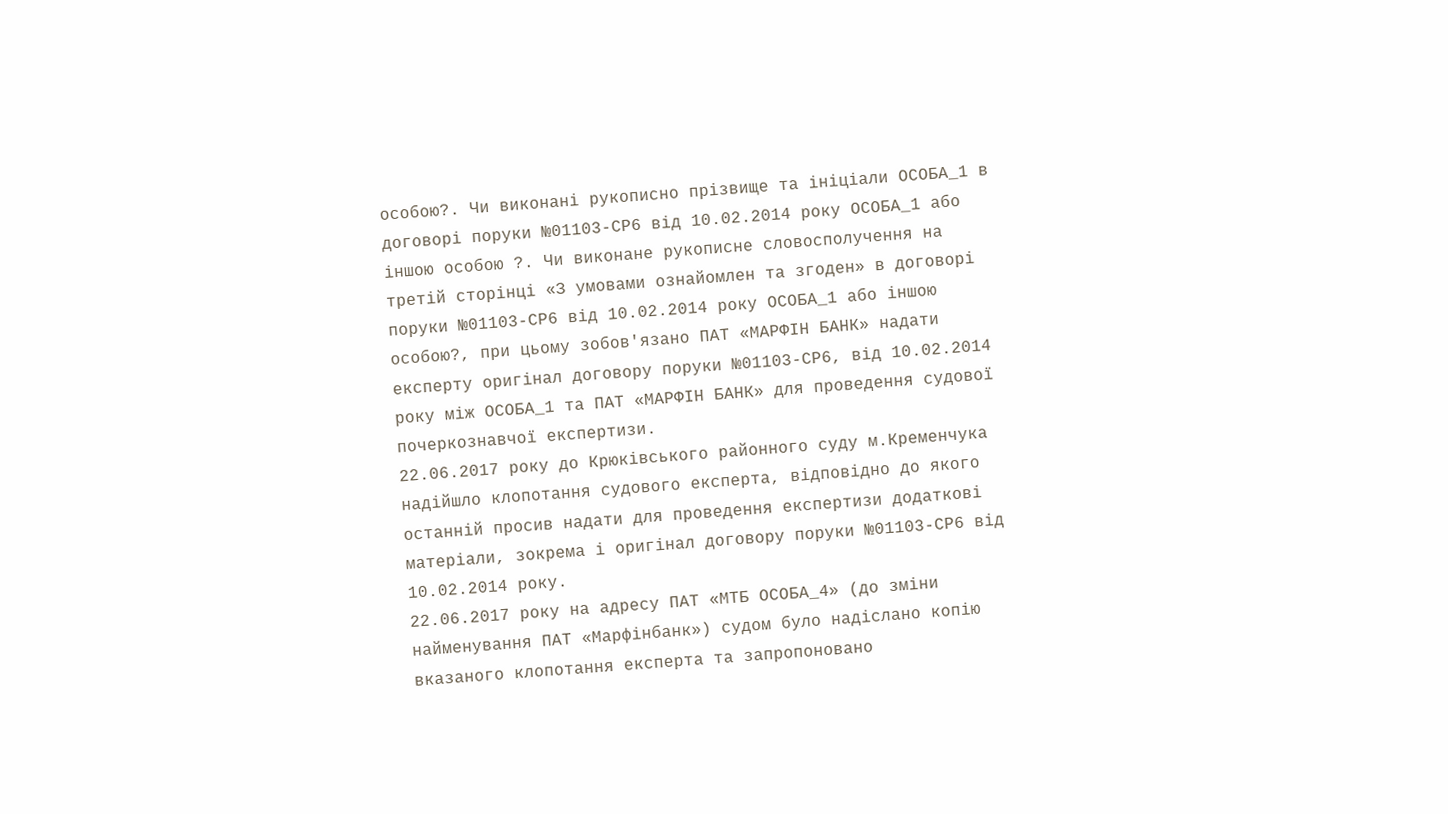особою?. Чи виконані рукописно прізвище та ініціали ОСОБА_1 в договорі поруки №01103-СР6 від 10.02.2014 року ОСОБА_1 або іншою особою ?. Чи виконане рукописне словосполучення на третій сторінці «З умовами ознайомлен та згоден» в договорі поруки №01103-СР6 від 10.02.2014 року ОСОБА_1 або іншою особою?, при цьому зобов'язано ПАТ «МАРФІН БАНК» надати експерту оригінал договору поруки №01103-СР6, від 10.02.2014 року між ОСОБА_1 та ПАТ «МАРФІН БАНК» для проведення судової почеркознавчої експертизи.
22.06.2017 року до Крюківського районного суду м.Кременчука надійшло клопотання судового експерта, відповідно до якого останній просив надати для проведення експертизи додаткові матеріали, зокрема і оригінал договору поруки №01103-СР6 від 10.02.2014 року.
22.06.2017 року на адресу ПАТ «МТБ ОСОБА_4» (до зміни найменування ПАТ «Марфінбанк») судом було надіслано копію вказаного клопотання експерта та запропоновано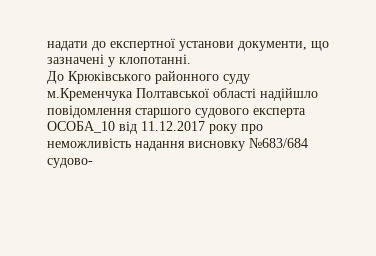надати до експертної установи документи, що зазначені у клопотанні.
До Крюківського районного суду м.Кременчука Полтавської області надійшло повідомлення старшого судового експерта ОСОБА_10 від 11.12.2017 року про неможливість надання висновку №683/684 судово-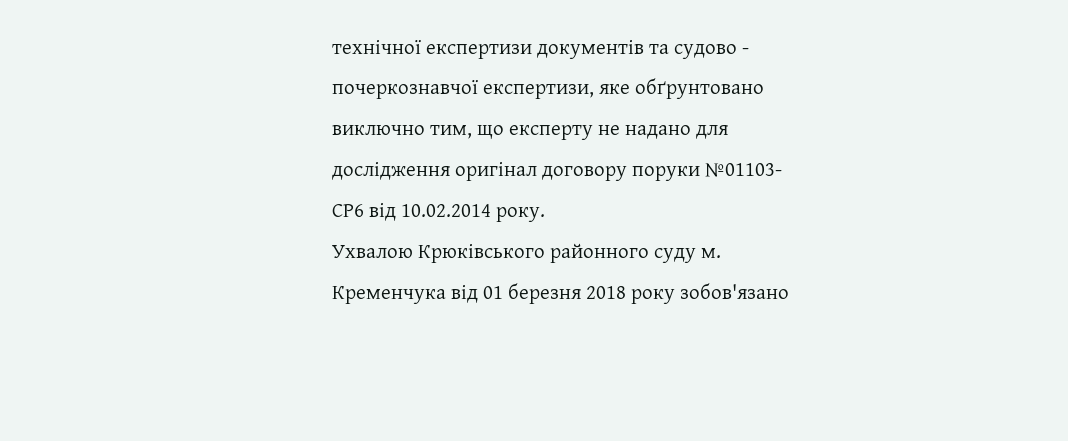технічної експертизи документів та судово - почеркознавчої експертизи, яке обґрунтовано виключно тим, що експерту не надано для дослідження оригінал договору поруки №01103-СР6 від 10.02.2014 року.
Ухвалою Крюківського районного суду м. Кременчука від 01 березня 2018 року зобов'язано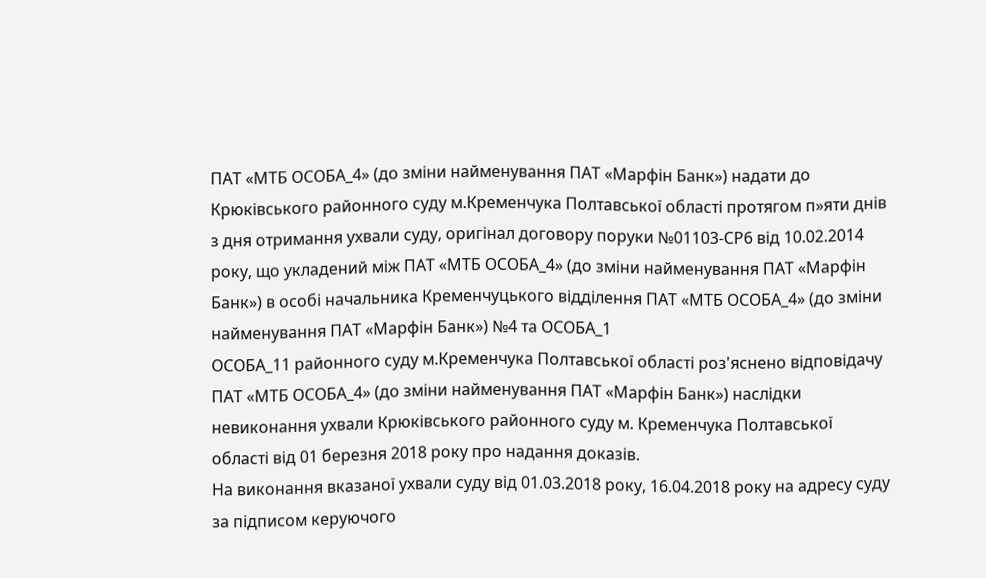ПАТ «МТБ ОСОБА_4» (до зміни найменування ПАТ «Марфін Банк») надати до Крюківського районного суду м.Кременчука Полтавської області протягом п»яти днів з дня отримання ухвали суду, оригінал договору поруки №01103-СР6 від 10.02.2014 року, що укладений між ПАТ «МТБ ОСОБА_4» (до зміни найменування ПАТ «Марфін Банк») в особі начальника Кременчуцького відділення ПАТ «МТБ ОСОБА_4» (до зміни найменування ПАТ «Марфін Банк») №4 та ОСОБА_1
ОСОБА_11 районного суду м.Кременчука Полтавської області роз'яснено відповідачу ПАТ «МТБ ОСОБА_4» (до зміни найменування ПАТ «Марфін Банк») наслідки невиконання ухвали Крюківського районного суду м. Кременчука Полтавської області від 01 березня 2018 року про надання доказів.
На виконання вказаної ухвали суду від 01.03.2018 року, 16.04.2018 року на адресу суду за підписом керуючого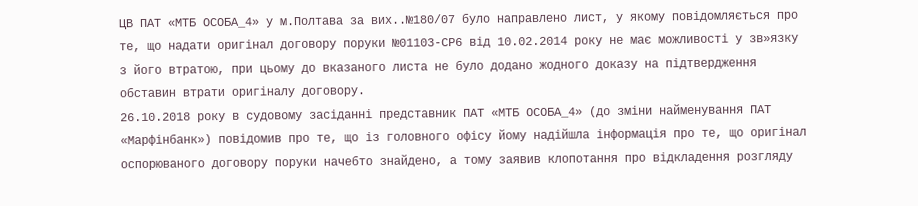ЦВ ПАТ «МТБ ОСОБА_4» у м.Полтава за вих..№180/07 було направлено лист, у якому повідомляється про те, що надати оригінал договору поруки №01103-СР6 від 10.02.2014 року не має можливості у зв»язку з його втратою, при цьому до вказаного листа не було додано жодного доказу на підтвердження обставин втрати оригіналу договору.
26.10.2018 року в судовому засіданні представник ПАТ «МТБ ОСОБА_4» (до зміни найменування ПАТ «Марфінбанк») повідомив про те, що із головного офісу йому надійшла інформація про те, що оригінал оспорюваного договору поруки начебто знайдено, а тому заявив клопотання про відкладення розгляду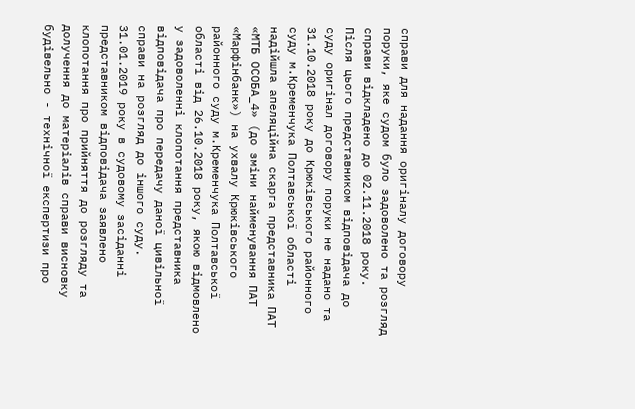справи для надання оригіналу договору поруки, яке судом було задоволено та розгляд справи відкладено до 02.11.2018 року.
Після цього представником відповідача до суду оригінал договору поруки не надано та 31.10.2018 року до Крюківського районного суду м.Кременчука Полтавської області надійшла апеляційна скарга представника ПАТ «МТБ ОСОБА_4» (до зміни найменування ПАТ «Марфінбанк») на ухвалу Крюківського районного суду м.Кременчука Полтавської області від 26.10.2018 року, якою відмовлено у задоволенні клопотання представника відповідача про передачу даної цивільної справи на розгляд до іншого суду.
31.01.2019 року в судовому засіданні представником відповідача заявлено клопотання про прийняття до розгляду та долучення до матеріалів справи висновку будівельно - технічної експертизи про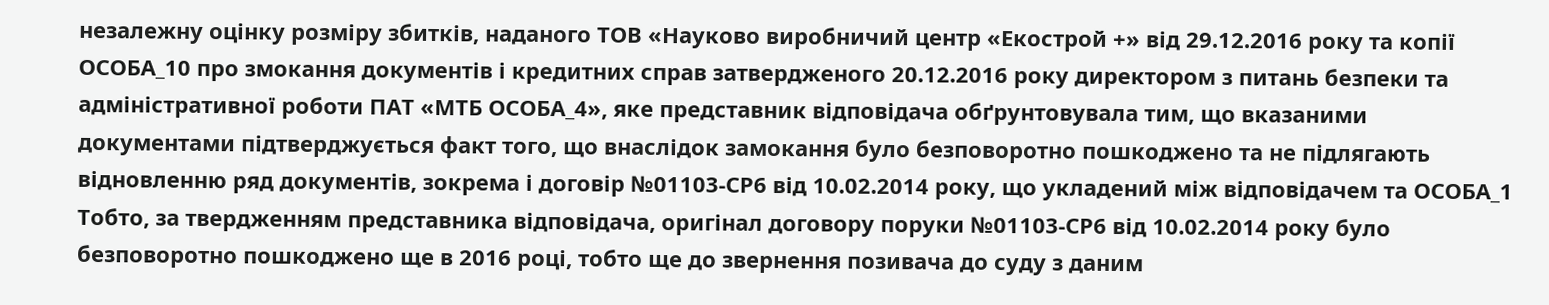незалежну оцінку розміру збитків, наданого ТОВ «Науково виробничий центр «Екострой +» від 29.12.2016 року та копії ОСОБА_10 про змокання документів і кредитних справ затвердженого 20.12.2016 року директором з питань безпеки та адміністративної роботи ПАТ «МТБ ОСОБА_4», яке представник відповідача обґрунтовувала тим, що вказаними документами підтверджується факт того, що внаслідок замокання було безповоротно пошкоджено та не підлягають відновленню ряд документів, зокрема і договір №01103-СР6 від 10.02.2014 року, що укладений між відповідачем та ОСОБА_1
Тобто, за твердженням представника відповідача, оригінал договору поруки №01103-СР6 від 10.02.2014 року було безповоротно пошкоджено ще в 2016 році, тобто ще до звернення позивача до суду з даним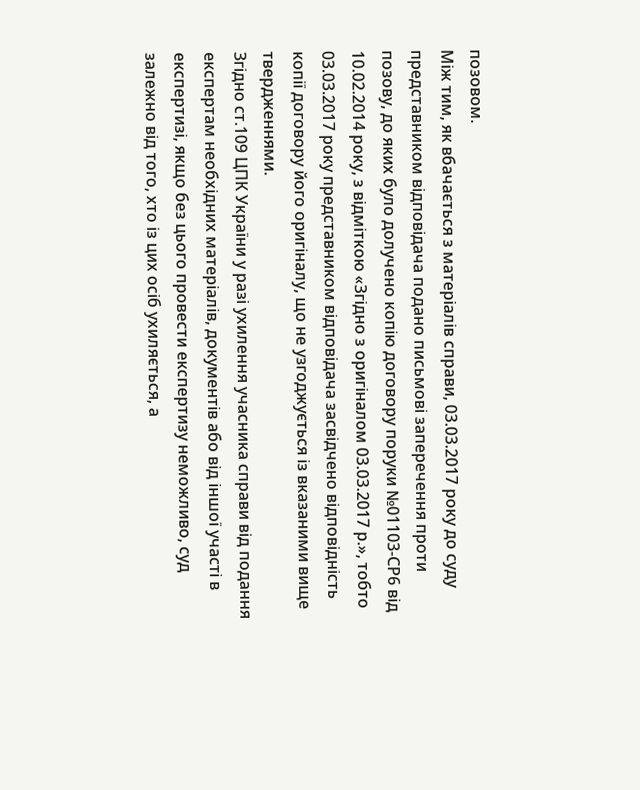позовом.
Між тим, як вбачається з матеріалів справи, 03.03.2017 року до суду представником відповідача подано письмові заперечення проти позову, до яких було долучено копію договору поруки №01103-СР6 від 10.02.2014 року, з відміткою «Згідно з оригіналом 03.03.2017 р.», тобто 03.03.2017 року представником відповідача засвідчено відповідність копії договору його оригіналу, що не узгоджується із вказаними вище твердженнями.
Згідно ст.109 ЦПК України у разі ухилення учасника справи від подання експертам необхідних матеріалів, документів або від іншої участі в експертизі, якщо без цього провести експертизу неможливо, суд залежно від того, хто із цих осіб ухиляється, а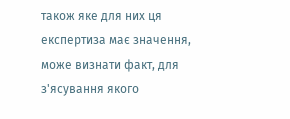також яке для них ця експертиза має значення, може визнати факт, для з'ясування якого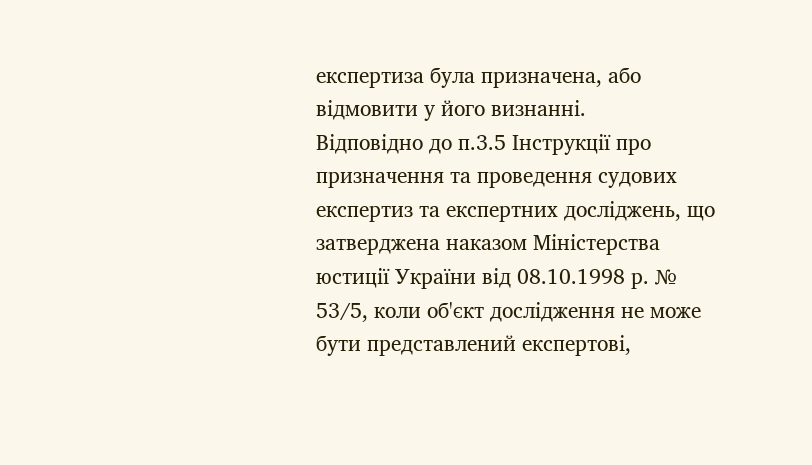експертиза була призначена, або відмовити у його визнанні.
Відповідно до п.3.5 Інструкції про призначення та проведення судових експертиз та експертних досліджень, що затверджена наказом Міністерства юстиції України від 08.10.1998 р. № 53/5, коли об'єкт дослідження не може бути представлений експертові,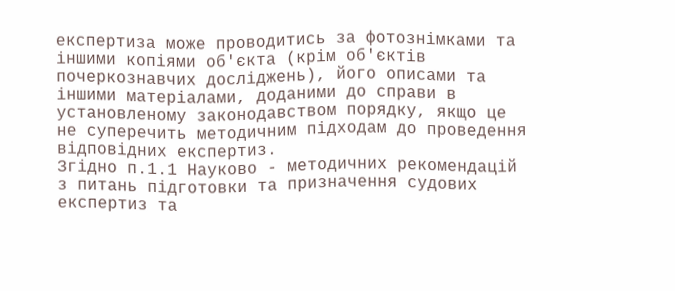експертиза може проводитись за фотознімками та іншими копіями об'єкта (крім об'єктів почеркознавчих досліджень), його описами та іншими матеріалами, доданими до справи в установленому законодавством порядку, якщо це не суперечить методичним підходам до проведення відповідних експертиз.
Згідно п.1.1 Науково - методичних рекомендацій з питань підготовки та призначення судових експертиз та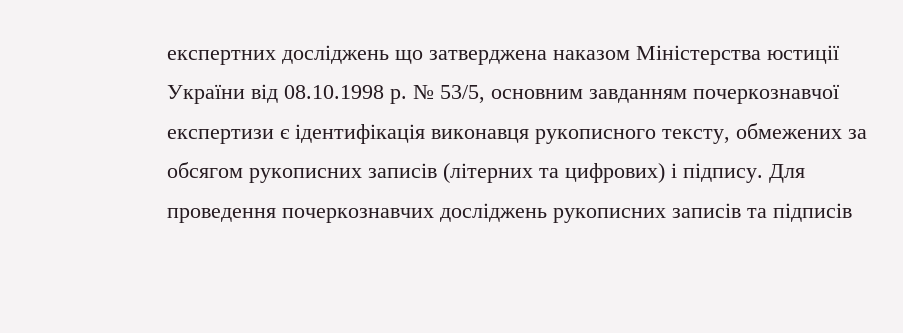експертних досліджень що затверджена наказом Міністерства юстиції України від 08.10.1998 р. № 53/5, основним завданням почеркознавчої експертизи є ідентифікація виконавця рукописного тексту, обмежених за обсягом рукописних записів (літерних та цифрових) і підпису. Для проведення почеркознавчих досліджень рукописних записів та підписів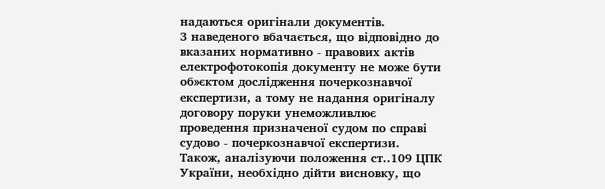надаються оригінали документів.
З наведеного вбачається, що відповідно до вказаних нормативно - правових актів електрофотокопія документу не може бути об»єктом дослідження почеркознавчої експертизи, а тому не надання оригіналу договору поруки унеможливлює проведення призначеної судом по справі судово - почеркознавчої експертизи.
Також, аналізуючи положення ст..109 ЦПК України, необхідно дійти висновку, що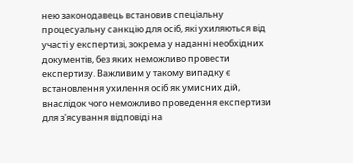нею законодавець встановив спеціальну процесуальну санкцію для осіб, які ухиляються від участі у експертизі, зокрема у наданні необхідних документів, без яких неможливо провести експертизу. Важливим у такому випадку є встановлення ухилення осіб як умисних дій, внаслідок чого неможливо проведення експертизи для з'ясування відповіді на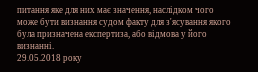питання яке для них має значення, наслідком чого може бути визнання судом факту для з'ясування якого була призначена експертиза, або відмова у його визнанні.
29.05.2018 року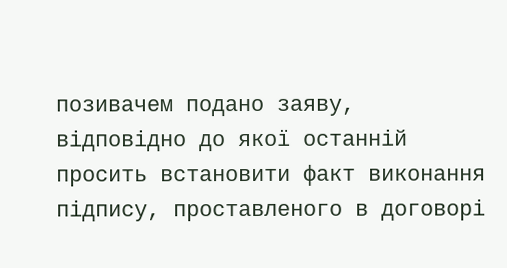позивачем подано заяву, відповідно до якої останній просить встановити факт виконання підпису, проставленого в договорі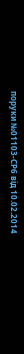поруки №01103-СР6 від 10.02.2014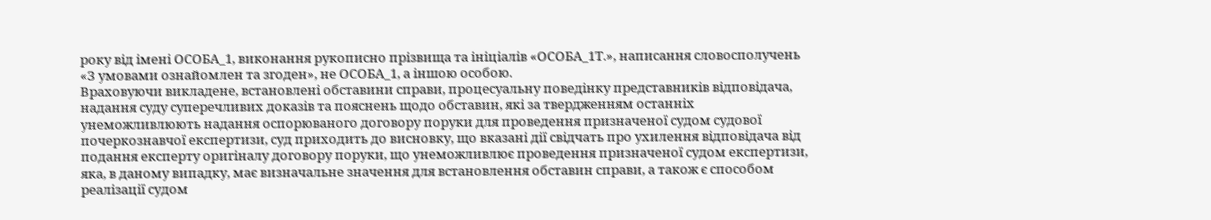року від імені ОСОБА_1, виконання рукописно прізвища та ініціалів «ОСОБА_1Т.», написання словосполучень «З умовами ознайомлен та згоден», не ОСОБА_1, а іншою особою.
Враховуючи викладене, встановлені обставини справи, процесуальну поведінку представників відповідача, надання суду суперечливих доказів та пояснень щодо обставин, які за твердженням останніх унеможливлюють надання оспорюваного договору поруки для проведення призначеної судом судової почеркознавчої експертизи, суд приходить до висновку, що вказані дії свідчать про ухилення відповідача від подання експерту оригіналу договору поруки, що унеможливлює проведення призначеної судом експертизи, яка, в даному випадку, має визначальне значення для встановлення обставин справи, а також є способом реалізації судом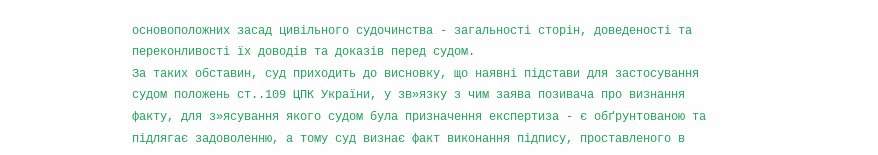основоположних засад цивільного судочинства - загальності сторін, доведеності та переконливості їх доводів та доказів перед судом.
За таких обставин, суд приходить до висновку, що наявні підстави для застосування судом положень ст..109 ЦПК України, у зв»язку з чим заява позивача про визнання факту, для з»ясування якого судом була призначення експертиза - є обґрунтованою та підлягає задоволенню, а тому суд визнає факт виконання підпису, проставленого в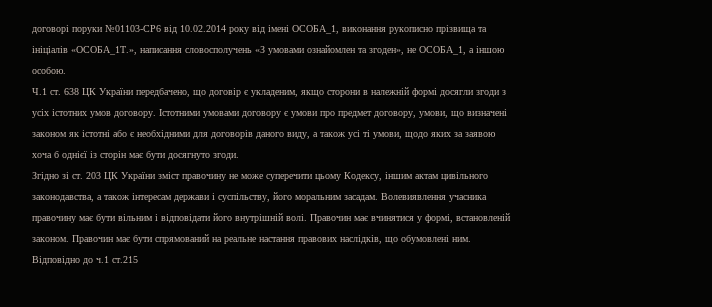договорі поруки №01103-СР6 від 10.02.2014 року від імені ОСОБА_1, виконання рукописно прізвища та ініціалів «ОСОБА_1Т.», написання словосполучень «З умовами ознайомлен та згоден», не ОСОБА_1, а іншою особою.
Ч.1 ст. 638 ЦК України передбачено, що договір є укладеним, якщо сторони в належній формі досягли згоди з усіх істотних умов договору. Істотними умовами договору є умови про предмет договору, умови, що визначені законом як істотні або є необхідними для договорів даного виду, а також усі ті умови, щодо яких за заявою хоча б однієї із сторін має бути досягнуто згоди.
Згідно зі ст. 203 ЦК України зміст правочину не може суперечити цьому Кодексу, іншим актам цивільного законодавства, а також інтересам держави і суспільству, його моральним засадам. Волевиявлення учасника правочину має бути вільним і відповідати його внутрішній волі. Правочин має вчинятися у формі, встановленій законом. Правочин має бути спрямований на реальне настання правових наслідків, що обумовлені ним.
Відповідно до ч.1 ст.215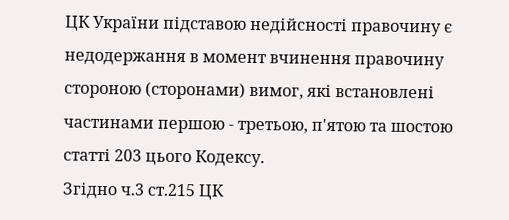ЦК України підставою недійсності правочину є недодержання в момент вчинення правочину стороною (сторонами) вимог, які встановлені частинами першою - третьою, п'ятою та шостою статті 203 цього Кодексу.
Згідно ч.3 ст.215 ЦК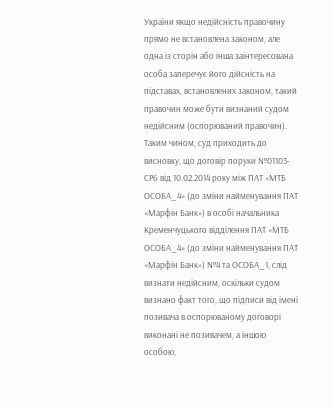України якщо недійсність правочину прямо не встановлена законом, але одна із сторін або інша заінтересована особа заперечує його дійсність на підставах, встановлених законом, такий правочин може бути визнаний судом недійсним (оспорюваний правочин).
Таким чином, суд приходить до висновку, що договір поруки №01103-СР6 від 10.02.2014 року між ПАТ «МТБ ОСОБА_4» (до зміни найменування ПАТ «Марфін Банк») в особі начальника Кременчуцького відділення ПАТ «МТБ ОСОБА_4» (до зміни найменування ПАТ «Марфін Банк») №4 та ОСОБА_1, слід визнати недійсним, оскільки судом визнано факт того, що підписи від імені позивача в оспорюваному договорі виконані не позивачем, а іншою особою,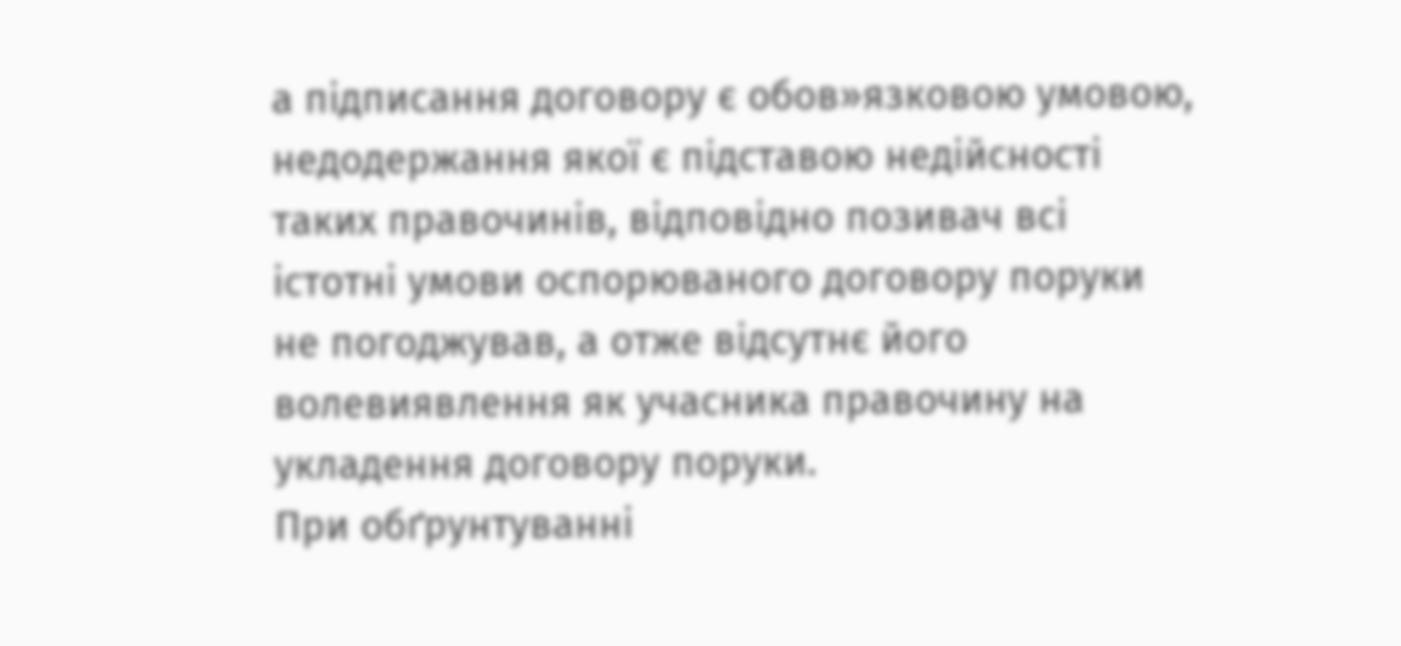а підписання договору є обов»язковою умовою, недодержання якої є підставою недійсності таких правочинів, відповідно позивач всі істотні умови оспорюваного договору поруки не погоджував, а отже відсутнє його волевиявлення як учасника правочину на укладення договору поруки.
При обґрунтуванні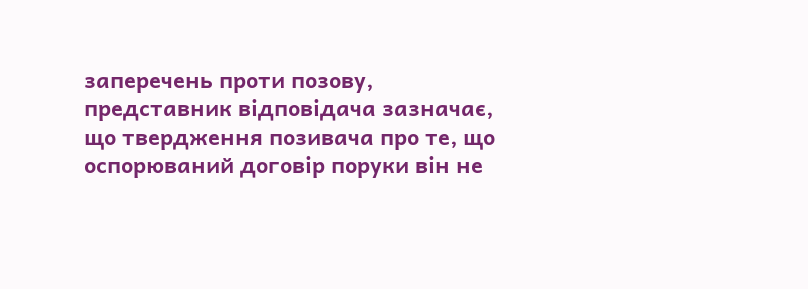заперечень проти позову, представник відповідача зазначає, що твердження позивача про те, що оспорюваний договір поруки він не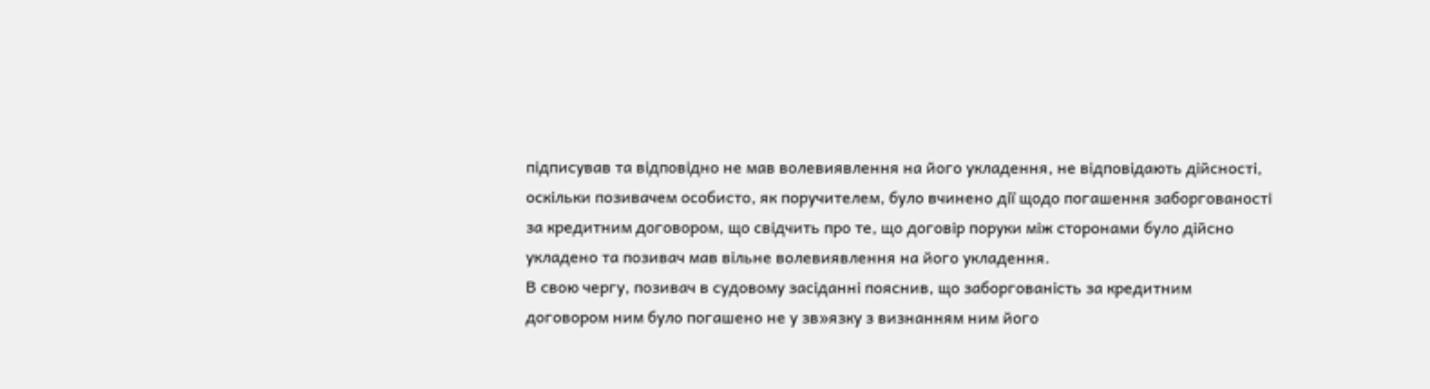підписував та відповідно не мав волевиявлення на його укладення, не відповідають дійсності, оскільки позивачем особисто, як поручителем, було вчинено дії щодо погашення заборгованості за кредитним договором, що свідчить про те, що договір поруки між сторонами було дійсно укладено та позивач мав вільне волевиявлення на його укладення.
В свою чергу, позивач в судовому засіданні пояснив, що заборгованість за кредитним договором ним було погашено не у зв»язку з визнанням ним його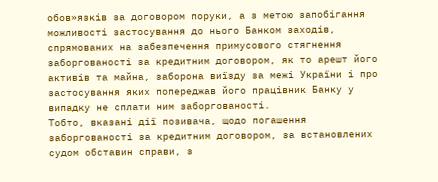обов»язків за договором поруки, а з метою запобігання можливості застосування до нього Банком заходів, спрямованих на забезпечення примусового стягнення заборгованості за кредитним договором, як то арешт його активів та майна, заборона виїзду за межі України і про застосування яких попереджав його працівник Банку у випадку не сплати ним заборгованості.
Тобто, вказані дії позивача, щодо погашення заборгованості за кредитним договором, за встановлених судом обставин справи, з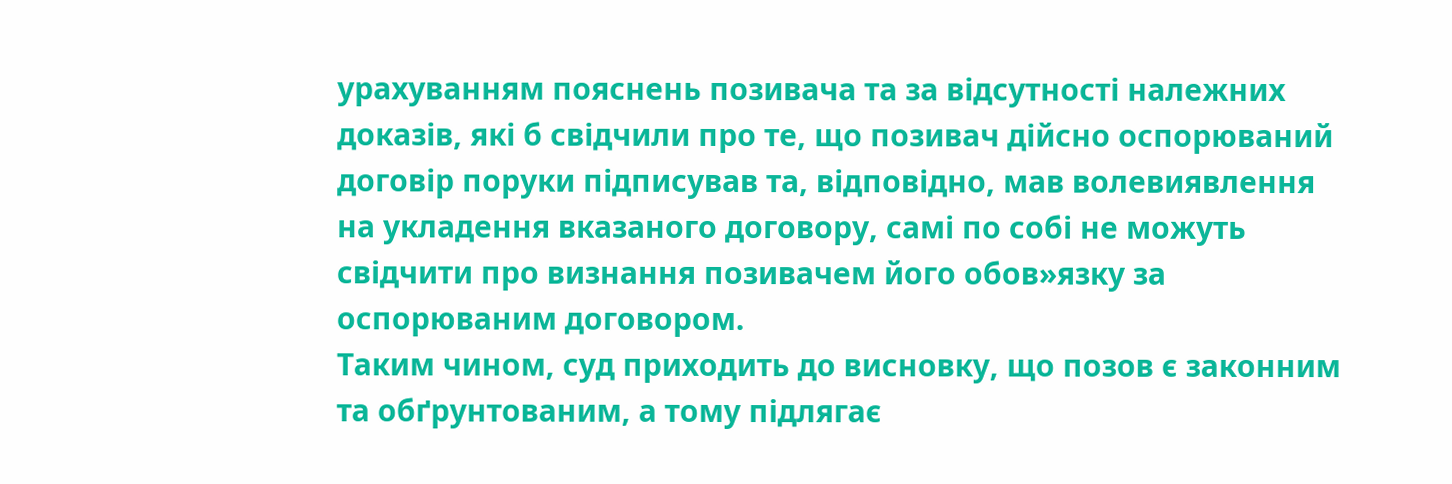урахуванням пояснень позивача та за відсутності належних доказів, які б свідчили про те, що позивач дійсно оспорюваний договір поруки підписував та, відповідно, мав волевиявлення на укладення вказаного договору, самі по собі не можуть свідчити про визнання позивачем його обов»язку за оспорюваним договором.
Таким чином, суд приходить до висновку, що позов є законним та обґрунтованим, а тому підлягає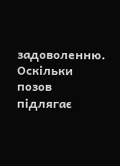задоволенню.
Оскільки позов підлягає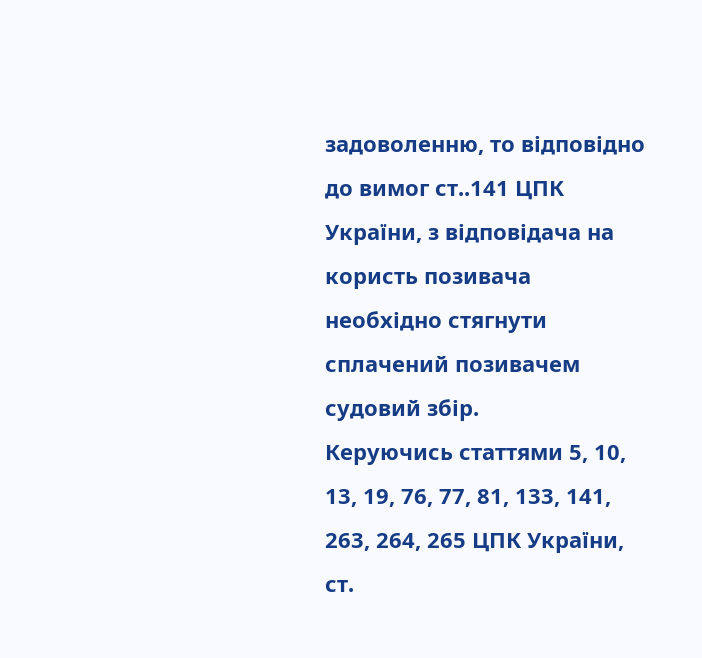задоволенню, то відповідно до вимог ст..141 ЦПК України, з відповідача на користь позивача необхідно стягнути сплачений позивачем судовий збір.
Керуючись статтями 5, 10, 13, 19, 76, 77, 81, 133, 141, 263, 264, 265 ЦПК України, ст.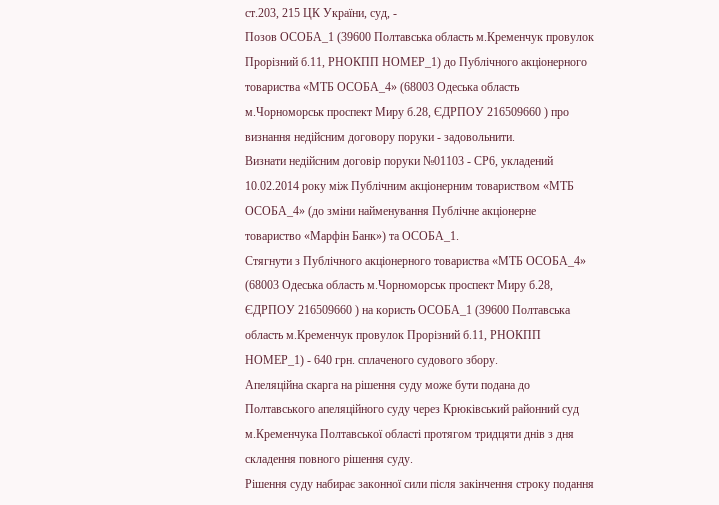ст.203, 215 ЦК України, суд, -
Позов ОСОБА_1 (39600 Полтавська область м.Кременчук провулок Прорізний б.11, РНОКПП НОМЕР_1) до Публічного акціонерного товариства «МТБ ОСОБА_4» (68003 Одеська область м.Чорноморськ проспект Миру б.28, ЄДРПОУ 216509660 ) про визнання недійсним договору поруки - задовольнити.
Визнати недійсним договір поруки №01103 - СР6, укладений 10.02.2014 року між Публічним акціонерним товариством «МТБ ОСОБА_4» (до зміни найменування Публічне акціонерне товариство «Марфін Банк») та ОСОБА_1.
Стягнути з Публічного акціонерного товариства «МТБ ОСОБА_4» (68003 Одеська область м.Чорноморськ проспект Миру б.28, ЄДРПОУ 216509660 ) на користь ОСОБА_1 (39600 Полтавська область м.Кременчук провулок Прорізний б.11, РНОКПП НОМЕР_1) - 640 грн. сплаченого судового збору.
Апеляційна скарга на рішення суду може бути подана до Полтавського апеляційного суду через Крюківський районний суд м.Кременчука Полтавської області протягом тридцяти днів з дня складення повного рішення суду.
Рішення суду набирає законної сили після закінчення строку подання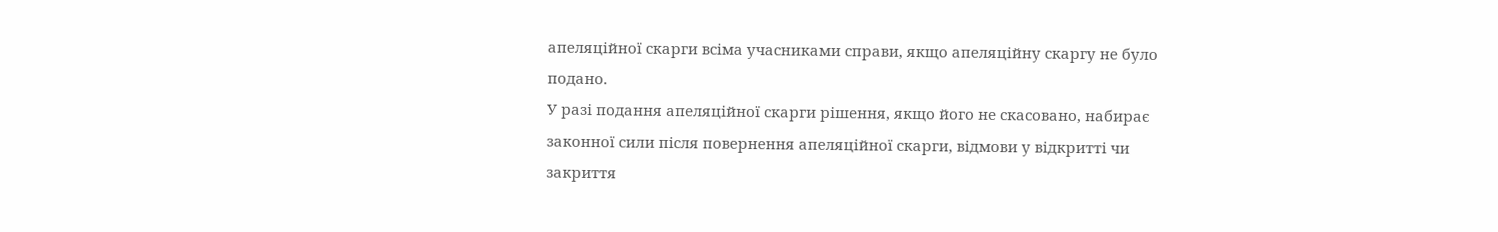апеляційної скарги всіма учасниками справи, якщо апеляційну скаргу не було подано.
У разі подання апеляційної скарги рішення, якщо його не скасовано, набирає законної сили після повернення апеляційної скарги, відмови у відкритті чи закриття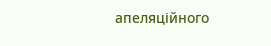апеляційного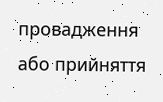провадження або прийняття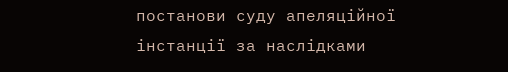постанови суду апеляційної інстанції за наслідками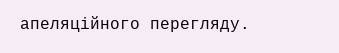апеляційного перегляду.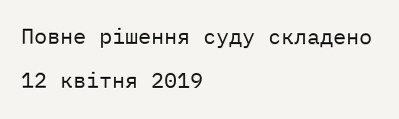Повне рішення суду складено 12 квітня 2019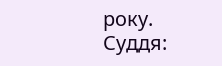року.
Суддя: